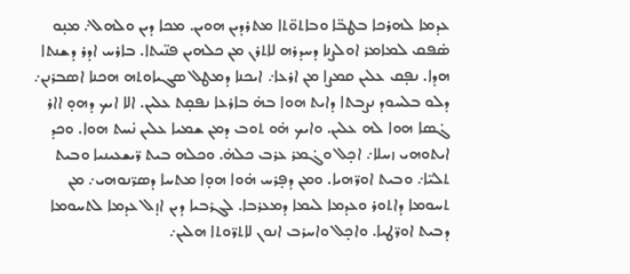ܥܕܡܐ ܠܗܪܟܐ ܒܛܒ̈ܐ ܘܒܐܬܘ̈ܬܐ ܡܬܪܕܝܢ ܗܘܝܢ. ܡܟܐ ܕܝܢ ܘܠܗܠ܇ ܡܢ̣ܘ ܣ̇ܦܩ ܠܡܐܡܪ ܐܘܠܨܢܐ ܕܚܕܪܗ ܠܐܬܪܢ ܡܢ ܟܠܗܝܢ ܦܢ̈ܝܬܐ. ܒܐܪܚ ܐܕܪ ܕܫܢܬܐ ܗܕܐ. ܢܦ̣ܩ ܥܠܝܢ ܩܡܨܐ ܡܢ ܐܪܥܐ܇ ܐܝܟܢܐ ܕܡܛܠ ܣܓܝܐܘܬܗ ܗܟܢܐ ܐܣܒܪܢܢ܇ ܕܠܘ ܒܠܚܘܕ ܢܨܒܬܐ ܕܐܝܬ ܗܘܐ ܒܗ̇ ܒܐܪܥܐ ܢܦܩ̣ܬ ܥܠܝܢ. ܐܠܐ ܐܝܟ ܕܗܘ̣ ܐܐܪ ܓ̇ܣܐ ܗܘܐ ܠܗ ܥܠܝܢ. ܘܐܝܟ ܗ̇ܘ ܬܘܒ ܕܡܢ ܫܡܝܐ ܥܠܝܢ ܢ̇ܚܬ ܗܘܐ. ܘܟܕ ܐܝܬܘܗܝ ܙܚܠܐ܇ ܐܟ̣ܠ ܘܓ̇ܡܪ ܥܪܒ ܟܠܗ̇. ܘܟܠܗ ܒܝܬ ܪ̈ܝܫܥܝܢܝܐ ܘܒܝܬ ܬܠܝ̈ܐ܇ ܘܒܝܬ ܐܘܪ̈ܗܝܐ. ܘܡܢ ܕܦ̣ܪܚ ܗ̇ܘܐ ܗܘ̣ܐ ܡܬܚܐ ܕܣܪ̈ܢܘܗܝ܇ ܡܢ ܬܚܘܡܐ ܕܐܬܘܪ ܘܥܕܡܐ ܠܝܡܐ ܕܡܥܪܒܐ. ܠܓܪܒܝܐ ܕܝܢ ܐܙ̣ܠ ܥܕܡܐ ܠܬܚܘܡܐ ܕܒܝܬ ܐܘܪ̈ܛܝܐ. ܘܐܟ̣ܠ ܘܐܚܪܒ ܐܢܘܢ ܠܐܬܪ̈ܘܬܐ ܗܠܝܢ܇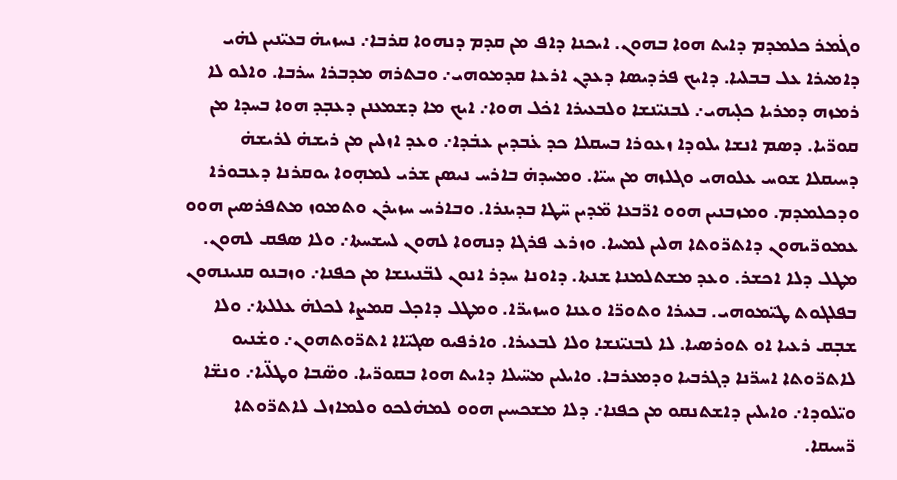ܘܓ̇ܡܪ ܟܠܡܕܡ ܕܐܝܬ ܗܘܐ ܒܗܘܢ. ܐܝܟܢܐ ܕܐܦ ܡܢ ܩܕܡ ܕܢܗܘܐ ܩܪܒܐ܇ ܢܚܙܝܗ̇ ܒܥܝ̈ܢܝܢ ܠܗ̇ܝ ܕܐܡܝܪܐ ܥܠ ܒܒܠܝܐ. ܕܐܝܟ ܦܪܕܝܣܐ ܕܥܕܢ ܐܪܥܐ ܩܕܡܘܗܝ܇ ܘܒܬܪܗ ܡܕܒܪܐ ܚܪܒܐ. ܘܐܠܘ ܠܐ ܪܡܙܗ ܕܡܪܝܐ ܟܠ̣ܝܗܝ܇ ܠܒܢܝ̈ܢܫܐ ܘܠܒܥܝܪܐ ܐܟ̇ܠ ܗܘܐ܇ ܐܝܟ ܡܐ ܕܫܡܥܢܢ ܕܥܒ̣ܕ ܗܘܐ ܒܚܕܐ ܡܢ ܩܘܪ̈ܝܐ. ܕܣܡ ܐܢܫܐ ܝܠܘܕܐ ܙܥܘܪܐ ܒܚܩܠܐ ܟܕ ܥ̇ܒܕܝܢ ܥܒ̇ܕܐ܇ ܘܥܕ ܐܙܠܝܢ ܡܢ ܪܝܫܗ̇ ܠܪܝܫܗ̇ ܕܚܝܩܠܐ ܫܘܚ ܥܠܘܗܝ ܘܓܠܙܗ ܡܢ ܚܝ̈ܐ. ܘܡܚܕܗ̇ ܒܐܪܚ ܢܝܣܢ ܫܪܝ ܠܡܗ̣ܘܐ ܝܘܩܪܢܐ ܕܥܒܘܪܐ ܘܕܟܠܡܕܡ. ܘܡܙܒܢܝܢ ܗܘܘ ܐܪ̈ܒܥܐ ܡ̈ܕܝܢ ܚ̈ܛܐ ܒܕܝܢܪܐ. ܘܒܐܪܚ ܚܙܝܪܢ ܘܬܡܘܙ ܡܬܦܪܣܝܢ ܗܘܘ ܥܡܘܪ̈ܝܗܘܢ ܕܐܬܪ̈ܘܬܐ ܗܠܝܢ ܠܡܚܐ. ܘܙܪܥ ܦܪܓܐ ܕܢܗܘܐ ܠܗܘܢ ܠܚܫܚܬܐ܇ ܘܠܐ ܣܦܩ ܠܗܘܢ. ܡܛܠ ܕܠܐ ܐܟܫܪ. ܘܥܕ ܡܫܬܠܡܢܐ ܫܢܬܐ. ܕܐܘܢܐ ܚܕܪ ܐܢܘܢ ܠܒ̈ܢܝܢܫܐ ܡܢ ܟܦܢܐ܇ ܘܙܒܢܘ ܩܢܝܢܗܘܢ ܒܦܠܓܘܬ ܛܝ̈ܡܘܗܝ. ܒܥܝܪܐ ܘܬܘܪ̈ܐ ܘܥܢܐ ܘܚܙܝܪ̈ܐ. ܘܡܛܠ ܕܐܟ̣ܠ ܩܡܨܐ ܠܟܠܗ̇ ܥܠܠܬܐ܇ ܘܠܐ ܫܒ̣ܩ ܪܥܝܐ ܐܘ ܬܘܪܣܝܐ. ܠܐ ܠܒܢܝ̈ܢܫܐ ܘܠܐ ܠܒܥܝܪܐ. ܘܐܪܦܝܘ ܣܓܝ̈ܐܐ ܐܬܪ̈ܘܬܗܘܢ܇ ܘܫ̇ܢܝܘ ܠܐܬܪ̈ܘܬܐ ܐܚܪ̈ܢܐ ܕܓܪܒܝܐ ܘܕܡܥܪܒܐ. ܘܐܝܠܝܢ ܡܚ̈ܝܠܐ ܕܐܝܬ ܗܘܐ ܒܩܘܪ̈ܝܐ. ܘܣ̈ܒܐ ܘܛܠ̈ܝܐ܇ ܘܢܫ̈ܐ ܘܝ̈ܠܘܕܐ܇ ܘܐܝܠܝܢ ܕܐܫܬܢܩܘ ܡܢ ܟܦܢܐ܇ ܕܠܐ ܡܫܟܚܝܢ ܗܘܘ ܠܡܗ̇ܠܟܘ ܘܠܡܐܙܠ ܠܐܬܪ̈ܘܬܐ ܪ̈ܚܝܩܐ.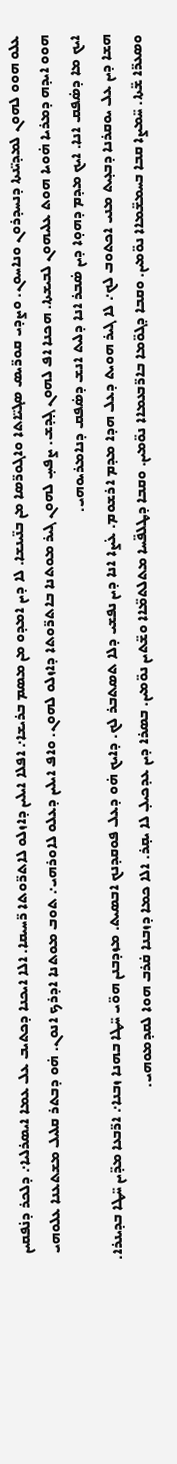ܥܠܘ ܗܘܘ ܠܗܘܢ ܠܡܕܝ̈ܢܬܐ ܕܢܚܕܪܘܢ ܘܢܐܚܘܢ. ܘܨܕܝ ܩܘܪ̈ܝܣ ܣܓܝ̈ܐܬܐ ܘܐܓܘܪ̈ܣܐ ܡܢ ܒܢ̈ܝܢܫܐ. ܠܐ ܕܝܢ ܐܡܕܘ ܡܢ ܡܣܡ ܒܪܝܫܐ܇ ܐܦܠܐ ܐܝܠܝܢ ܕܐܙܠܘ ܠܐܬܪ̈ܘܬܐ ܪ̈ܚܝܩܐ. ܐܠܐ ܐܝܟܢܐ ܕܟܬܝܒ ܥܠ ܥܡܐ ܐܝܣܪܠܝܐ܇ ܕܠܟܪ ܕܢ̇ܦܩܝܢ ܗܘܘ ܐܝܕܗ ܕܡܪܝܐ ܗ̇ܘܝܐ ܗܘܬ ܥܠܝܗܘܢ ܠܒܝܫܬܐ. ܗܟܢܐ ܐܦ ܠܗܘܢ ܓ̣ܕܫ. ܨܦܚ̣ ܠܗܘܢ ܓܝܪ ܡܘܬܢܐ ܒܐܬܪ̈ܘܬܐ ܕܐܙܠܘ ܠܗܘܢ. ܘܐܦ ܐܝܠܝܢ ܕܥܠܘ ܠܐܘܪܗܝ܇ ܬܘܒ ܡܘܬܢܐ ܐܕܪܟ ܐܢܘܢ. ܗ̇ܘ ܕܒܬܪ ܩܠܝܠ ܡܫܬܥܢܐ ܥܠܘܗܝ ܐܝܟ ܡܐ ܕܣ̇ܦܩ ܐܢܐ. ܐܝܟ ܡܕܡ ܕܗܘ̣ܐ ܕܝܢ ܣ̇ܒܪ ܐܢܐ ܕܠܝܬ ܐܢܫ ܕܣ̇ܦܩ ܕܢܐܡܪܝܘܗܝ.
ܗܫܐ ܕܝܢ ܥܠ ܝܘܩܪܢܐ ܕܒܥ̣ܝܬ ܡܢܝ ܐܟܬܘܒ ܠܟ܇ ܠܐ ܓܝܪ ܗܘܝܬ ܕܥܠ ܗܕܐ ܡܕܡ ܐܪܫܘܡ. ܥ̇ܨܐ ܐܢܐ ܕܝܢ ܢܦܫܝ ܕܠܐ ܬܣܬܒܪ ܠܟ. ܕܐܝܟ ܗ̇ܘ ܕܥܠ ܦܘܩܕܢܟ ܐܒܣܝܬ. ܡܙܕܒܢܢ ܗܘ̈ܝ ܚ̈ܛܐ ܒܗܢܐ ܙܒܢܐ܇ ܐܪ̈ܒܥܐ ܡܕ̈ܝܢ ܚ̈ܛܐ ܒܕܝܢܪܐ. ܘܣܥܪ̈ܐ ܫ̈ܬܐ. ܚ̈ܡܨܐ ܩܒܐ ܒܚܡܫ̈ܡܐܐ ܢܘ̈ܡܝܢ. ܘܩܒܐ ܕܓܘ̈ܡܐ ܒܐܪ̈ܒܥܡܐܐ ܢܘ̈ܡܝܢ. ܘܩܒܐ ܕܛܠܦ̈ܚܐ ܡܬܠܬܡ̈ܐܐ ܘܫ̈ܬܝܢ ܢܘ̈ܡܝܢ. ܒܣܪܐ ܕܝܢ ܥܕܟܝܠ̣ ܠܐ ܝܩ̣ܪ. ܐܠܐ ܟܡܐ ܕܙܒܢܐ ܩ̇ܪܒ ܗܘܐ ܠܩܕܡܘܗܝ.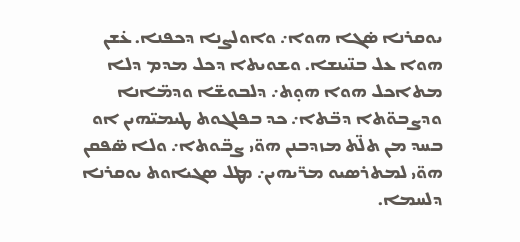ܝܘܩܪܢܐ ܣ̇ܓܐ ܗܘܐ܇ ܘܐܘܠܨܢܐ ܕܟܦܢܐ. ܥ̇ܫܢ ܗܘܐ ܥܠ ܒܢ̈ܝܢܫܐ. ܘܫܘܝܬܐ ܕܟܠ ܡܕܡ ܕܠܐ ܡܬܐܟܠ ܗܘܐ ܗܘ̣ܬ܇ ܕܠܒܘܫ̈ܐ ܘܕܡ̈ܐܢܐ ܘܕܨܒܘ̈ܬܐ ܕܒ̈ܬܐ܇ ܟܕ ܒܦܠܓܘܬ ܛܝܡܝ̈ܗܝܢ ܐܘ ܒܚܕ ܡܢ ܬܠ̈ܬ ܡܙܕܒܢܢ ܗܘ̈ܝ ܨܒ̈ܘܬܐ܇ ܘܠܐ ܣ̈ܦܩܢ ܗܘ̈ܝ ܠܡܬܪܣܝܘ ܡܪ̈ܝܗܝܢ܇ ܡܛܠ ܣܓܝܐܘܬ ܝܘܩܪܢܐ ܕܠܚܡܐ.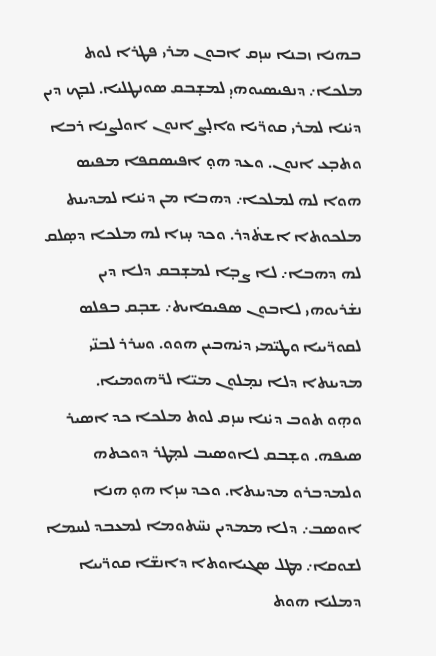ܒܗܢܐ ܙܒܢܐ ܚܙ̣ܩ ܐܒܘܢ ܡܪܝ ܦܛܪܐ ܠܘܬ ܡܠܟܐ܇ ܕܢܦܝܣܝܘܗܝ̣ ܠܡܫ̣ܒܩ ܣܘܢܛܠܝܐ. ܠܒ̣ܟ ܕܝܢ ܕܝ̇ܢܐ ܠܡܪܝ ܩܘܪ̈ܝܐ ܘܐܠ̣ܨ ܐܢܘܢ ܐܘܠܨܢܐ ܪܒܐ ܘܬܒ̣ܥ ܐܢܘܢ. ܘܥܕ ܗܘ̣ ܐܦܝܣܩܦܐ ܡܦܝܣ ܗܘܐ ܠܗ ܠܡܠܟܐ܇ ܕܗܒܐ ܡܢ ܕܝ̇ܢܐ ܠܡܕܝܢܬ ܡܠܟܘܬܐ ܐܫܬ̇ܕܪ. ܘܟܕ ܚ̣ܙܐ ܠܗ ܡܠܟܐ ܕܣ̣ܠܩ ܠܗ ܕܗܒܐ܇ ܠܐ ܨܒ̣ܐ ܠܡܫ̣ܒܩ ܕܠܐ ܕܝܢ ܢܫ̇ܪܝܘܗܝ ܠܐܒܘܢ ܣܦܝܩܐܝܬ܇ ܫܒ̣ܩ ܒܦܠܣ ܠܩܘܪ̈ܝܝܐ ܘܛܝ̈ܡܝ ܕܝ̇ܗܒܝܢ ܗܘܘ. ܘܚܪܪ ܠܒܢ̈ܝ ܡܕܝܢܬܐ ܕܠܐ ܢܡ̣ܠܘܢ ܡܝ̈ܐ ܠܪ̈ܗܘܡܝܐ.
ܘܗ̣ܘ ܬܘܒ ܕܝ̇ܢܐ ܚܙ̣ܩ ܠܘܬ ܡܠܟܐ ܟܕ ܐܣܝܪ ܣܝܦܗ. ܘܫ̣ܒܩ ܠܐܘܣܝܒ ܠܡ̣ܛܪ ܕܘܟܬܗ ܘܠܡܕܒܪܘ ܡܕܝܢܬܐ. ܘܟܕ ܚܙ̣ܐ ܗܘ̣ ܗܢܐ ܐܘܣܒ܇ ܕܠܐ ܡܡܕܝܢ ܢܚ̈ܬܘܡܐ ܠܡܥܒܕ ܠܚܡܐ ܠܫܘܩܐ܇ ܡܛܠ ܣܓܝܐܘܬܐ ܕܐܢܫ̈ܐ ܩܘܪ̈ܝܝܐ ܕܡܠܝܐ ܗܘܬ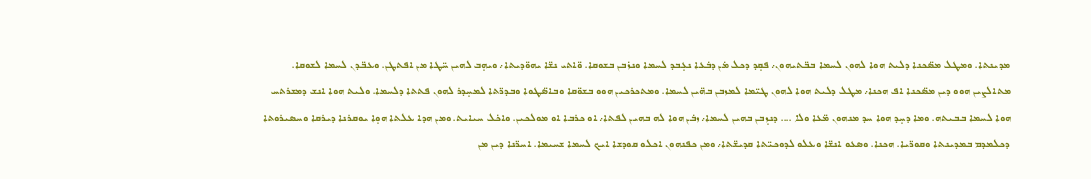ܡܕܝܢܬܐ. ܘܡܛܠ ܡܣ̈ܟܢܐ ܕܠܝܬ ܗܘܐ ܠܗܘܢ ܠܚܡܐ ܒܒ̈ܬܝܗܘܢ܇ ܦܩ̣ܕ ܕܟܠ ܡ̇ܢ ܕܒ̇ܥܐ ܢܥ̣ܒܕ ܠܚܡܐ ܘܢܙ̇ܒܢ ܒܫܘܩܐ. ܘ̈ܐܬܝ ܢܫ̈ܐ ܝܗܘ̈ܕܝܬܐ܇ ܘܝܗ̣ܒ ܠܗܝܢ ܚ̈ܛܐ ܡܢ ܐܦܬܛܢ. ܘܥܒ̈ܕܢ ܠܚܡܐ ܠܫܘܩܐ. ܡܬܐܠܨܝܢ ܗܘܘ ܕܝܢ ܡܣ̈ܟܢܐ ܐܦ ܗܟܢܐ܇ ܡܛܠ ܕܠܝܬ ܗܘܐ ܠܗܘܢ ܛܝ̈ܡܐ ܠܡܙܒܢ ܒܗ̈ܝܢ ܠܚܡܐ. ܘܡܬܟܪܟܝܢ ܗܘܘ ܒܫܘ̈ܩܐ ܘܒܐܣ̈ܛܘܐ ܘܒܕܪ̈ܬܐ ܠܡܚ̣ܕܪ ܠܗܘܢ ܦܬܬܐ ܕܠܚܡܐ. ܘܠܝܬ ܗܘܐ ܐܢܫ ܕܡܫܪܬܚ ܗܘܐ ܠܚܡܐ ܒܒܝܬܗ. ܘܡܐ ܕܚ̣ܕ ܗܘܐ ܚܕ ܡܢܗܘܢ ܡ̈ܥܐ ܘܠܐ .... ܕܢܙ̣ܒܢ ܒܗܝܢ ܠܚܡܐ܇ ܙܒ̇ܢ ܗܘܐ ܠܗ ܒܗܝܢ ܠܦܬܐ܇ ܐܘ ܟܪܒܐ ܐܘ ܡܘܠܟܝܢ. ܘܐܟ̇ܠ ܚܝܐܝܬ. ܘܡܢ ܗܕܐ ܥܠܬܐ ܗܘ̣ܐ ܝܘܩܪܢܐ ܕܝܪܩܐ ܘܚܣܝܪܘܬܐ ܕܟܠܡܕܡ ܒܡܕܝܢܬܐ ܘܩܘܪ̈ܝܐ. ܗܟܢܐ. ܘܣܥܘ ܐܢܫ̈ܐ ܘܥܠܘ ܠܕܘܟܝ̈ܬܐ ܩܕܝܫ̈ܬܐ܇ ܘܡܢ ܟܦܢܗܘܢ ܐܟܠܘ ܩܘܕܫܐ ܐܝܟ ܠܚܡܐ ܫܚܝܡܐ. ܐܚܪ̈ܢܐ ܕܝܢ ܡܢ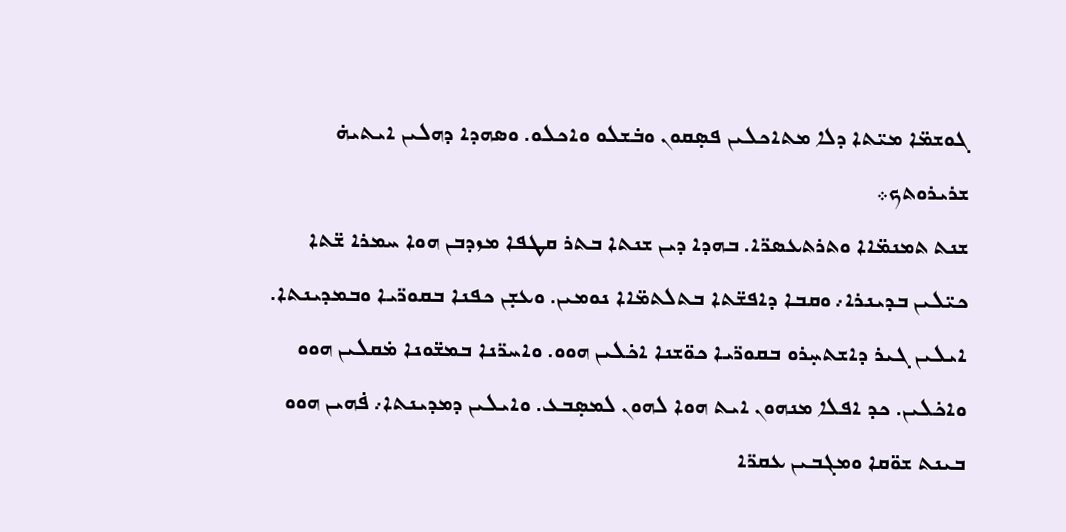ܓܘܫܡ̈ܐ ܡܝ̈ܬܐ ܕܠܐ ܡܬܐܟܠܝܢ ܦܣ̣ܩܘܢ ܘܒ̇ܫܠܘ ܘܐܟܠܘ. ܘܣܗܕܐ ܕܗܠܝܢ ܐܝܬܝܗ̇ ܫܪܝܪܘܬܟ܀
ܫܢܬ ܬܡܢܡ̈ܐܐ ܘܬܪܬܥܣܪ̈ܐ. ܒܗܕܐ ܕܝܢ ܫܢܬܐ ܒܬܪ ܩܛܦܐ ܡܙܕܒܢ ܗܘܐ ܚܡܪܐ ܫ̈ܬܐ ܟܝ̈ܠܝܢ ܒܕܝܢܪܐ܇ ܘܩܒܐ ܕܐܦܫ̈ܬܐ ܒܬܠܬܡ̈ܐܐ ܢܘܡܝܢ. ܘܥܫ̣ܢ ܟܦܢܐ ܒܩܘܪ̈ܝܐ ܘܒܡܕܝܢܬܐ. ܐܝܠܝܢ ܓܝܪ ܕܐܫܬܚ̣ܪܘ ܒܩܘܪ̈ܝܐ ܟܘ̈ܫܢܐ ܐܟ̇ܠܝܢ ܗܘܘ. ܘܐܚܪ̈ܢܐ ܒܡܫ̈ܘܢܐ ܡ̇ܩܠܝܢ ܗܘܘ ܘܐܟ̇ܠܝܢ. ܟܕ ܐܦܠܐ ܡܢܗܘܢ ܐܝܬ ܗܘܐ ܠܗܘܢ ܠܡܣ̣ܒܥ. ܘܐܝܠܝܢ ܕܡܕܝܢܬܐ܇ ܦ̇ܗܝܢ ܗܘܘ ܒܝܢܬ ܫܘ̈ܩܐ ܘܡܓܒܝܢ ܥܩܪ̈ܐ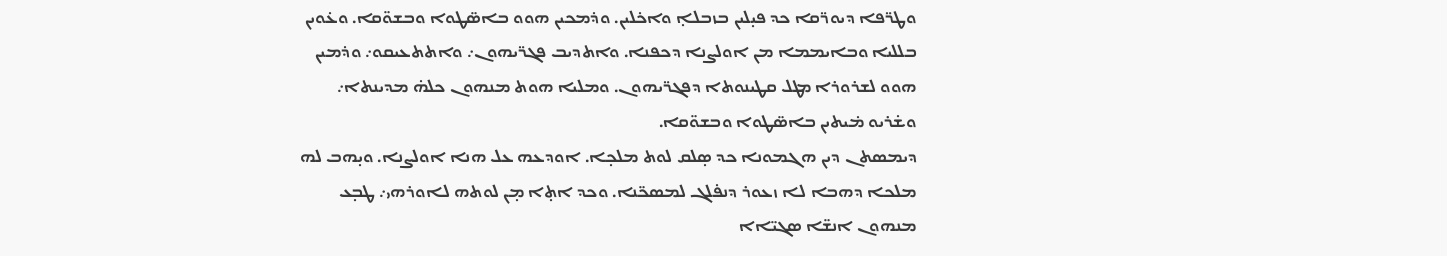ܘܛܪ̈ܦܐ ܕܝܘܪ̈ܩܐ ܟܕ ܦܝ̣ܠܝܢ ܒܙܒܠܐ̣ ܘܐܟ̇ܠܝܢ. ܘܕ̇ܡܟܝܢ ܗܘܘ ܒܐܣ̈ܛܘܐ ܘܒܫܘ̈ܩܐ. ܘܥ̇ܘܝܢ ܒܠܠܝܐ ܘܒܐܝܡܡܐ ܡܢ ܐܘܠܨܢܐ ܕܟܦܢܐ. ܘܐܬܕܝܒ ܦܓܪ̈ܝܗܘܢ܇ ܘܐܬܬܥܝܩܘ܇ ܘܕ̇ܡܝܢ ܗܘܘ ܠܫܪܘܪܐ ܡܛܠ ܩܛܝܢܘܬܐ ܕܦܓܪ̈ܝܗܘܢ. ܘܡܠܝܐ ܗܘܬ ܡܢܗܘܢ ܟܠܗ̇ ܡܕܝܢܬܐ܇ ܘܫ̇ܪܝܘ ܡ̇ܝܬܝܢ ܒܐܣ̈ܛܘܐ ܘܒܫܘ̈ܩܐ.
ܕܝܡܣܬܢ ܕܝܢ ܗܓܡܘܢܐ ܟܕ ܣ̣ܠܩ ܠܘܬ ܡܠܟ̣ܐ. ܐܘܕܥܗ ܥܠ ܗܢܐ ܐܘܠܨܢܐ. ܘܝ̣ܗܒ ܠܗ ܡܠܟܐ ܕܗܒܐ ܠܐ ܙܥܘܪ ܕܢܦ̇ܠܓ ܠܡܣܟ̈ܢܐ. ܘܟܕ ܐܬ̣ܐ ܡ̣ܢ ܠܘܬܗ ܠܐܘܪܗܝ܇ ܛܒ̣ܥ ܡܢܗܘܢ ܐܢܫ̈ܐ ܣܓܝ̈ܐܐ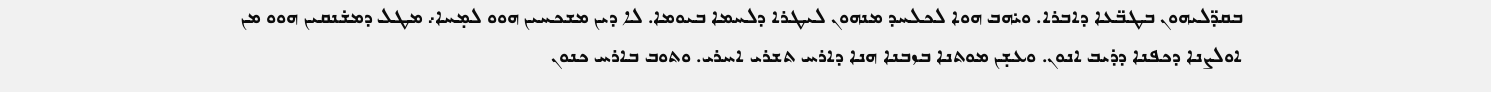ܒܩܕ̈ܠܝܗܘܢ ܒܛܒ̈ܥܐ ܕܐܒܪܐ. ܘܝ̇ܗܒ ܗܘܐ ܠܟܠܚܕ ܡܢܗܘܢ ܠܝܛܪܐ ܕܠܚܡܐ ܒܝܘܡܐ. ܠܐ ܕܝܢ ܡܫܟܚܝܢ ܗܘܘ ܠܡ̣ܚܐ܇ ܡܛܠ ܕܡܫ̇ܢܩܝܢ ܗܘܘ ܡܢ ܐܘܠܨܢܐ ܕܟܦܢܐ ܕܕ̇ܝܒ ܐܢܘܢ. ܘܥܫ̣ܢ ܡܘܬܢܐ ܒܙܒܢܐ ܗܢܐ ܕܐܪܚ ܬܫܪܝ ܐܚܪܝ. ܘܬܘܒ ܒܐܪܚ ܟܢܘܢ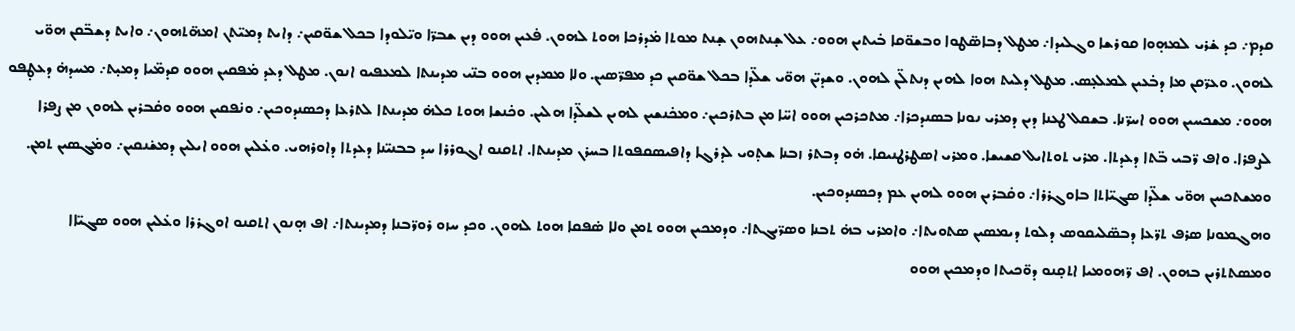ܩܕܡ܇ ܟܕ ܫ̇ܪܝ ܠܡܗ̣ܘܐ ܩܘܪܫܐ ܘܓܠܝܕܐ܇ ܡܛܠ ܕܒܐܣ̈ܛܘܐ ܘܒܫܘ̈ܩܐ ܒ̇ܝܬܝܢ ܗܘܘ܇ ܥܠ ܫ̣ܢܬܗܘܢ ܫ̣ܢܬ ܡܘܬܐ ܡ̇ܕܪܟܐ ܗܘܬ ܠܗܘܢ. ܦ̇ܥܝܢ ܗܘܘ ܕܝܢ ܫܒܪ̈ܐ ܘܝ̈ܠܘܕܐ ܒܟܠ ܫܘ̈ܩܝܢ܇ ܕܐܝܬ ܕܡܝ̈ܬܢ ܐܡܗ̈ܬܗܘܢ܇ ܘܐܝܬ ܕܫܒ̈ܩܢ ܗܘ̈ܝ ܠܗܘܢ. ܘܥܪ̈ܩܢ ܡܐ ܕܒ̇ܥܝܢ ܠܡܠܥ̣ܣ. ܡܛܠ ܕܠܝܬ ܗܘܐ ܠܗܝܢ ܕܢܬܠ̈ܢ ܠܗܘܢ. ܘܫܕܝ̈ܢ ܗܘ̈ܝ ܫܠ̈ܕܐ ܒܟܠ ܫܘ̈ܩܝܢ ܟܕ ܡܦܪ̈ܣܝܢ. ܘܠܐ ܡܡܕܝܢ ܗܘܘ ܒܢ̈ܝ ܡܕܝܢܬܐ ܠܡܥܦܝܘ ܐܢܘܢ. ܡܛܠ ܕܥܕ ܡ̇ܦܩܝܢ ܗܘܘ ܩܕܡ̈ܝܐ ܕܡܝ̣ܬ܇ ܡܚܕܗ̇ ܕܥܛ̣ܦܘ ܗܘܘ܇ ܡܫܟܚܝܢ ܗܘܘ ܐܚܪ̈ܢܐ. ܒܫܩܠ ܛܥܢܐ ܕܝܢ ܕܡܪܝ ܢܘܢܐ ܒܣܢܕܟܪܐ܇ ܡܬܟܪܟܝܢ ܗܘܘ ܐܚ̈ܐ ܡܢ ܒܬܪܟܝܢ܇ ܘܡܟ̇ܢܫܝܢ ܠܗܝܢ ܠܫܠ̈ܕܐ ܗܠܝܢ. ܘܟ̇ܢܫܐ ܗܘܬ ܟܠܗ̇ ܡܕܝܢܬܐ ܠܬܪܥܐ ܕܟܣܢܕܘܟܝܢ܇ ܘܢ̇ܦܩܝܢ ܗܘܘ ܘܩ̇ܒܪܝܢ ܠܗܘܢ ܡܢ ܨܦܪܐ ܠܨܦܪܐ. ܘܐܦ ܪ̈ܒܝ ܒ̈ܬܐ ܕܥܕܬܐ. ܡܪܝ ܬܘܬܐܝܠ ܩܫܝܫܐ. ܘܡܪܝ ܐܣܛܪܛܢܝܩܐ. ܗ̇ܘ ܕܒܬܪ ܙܒܢܐ ܫܬ̣ܘܝ ܠܕܪܓܐ ܕܐܦܝܣܩܦܘܬܐ ܒܚܪܢ ܡܕܝܢܬܐ. ܐܬܩܢܘ ܐܓܘܪܪܐ ܚܕ ܒܒܢܝ̈ܢܐ ܕܥܕܬܐ ܕܐܘܪܗܝ. ܘܥ̇ܠܝܢ ܗܘܘ ܐܝܠܝܢ ܕܡܫ̇ܢܩܝܢ܇ ܘܡ̇ܓܣܝܢ ܬܡܢ. ܘܡܫܬܟܚܢ ܗܘ̈ܝ ܫܠ̈ܕܐ ܣܓܝ̈ܐܬܐ ܒܐܘܓܪܪܐ܇ ܘܩ̇ܒܪܝܢ ܗܘܘ ܠܗܝܢ ܥܡ ܕܟܣܢܕܘܟܝܢ.
ܘܗܓܡܘܢܐ ܣܪܦ ܬܪ̈ܥܐ ܕܒܣ̈ܠܝܩܘܣ ܕܠܘܬ ܕܝܡܣܝܢ ܣܬܘܝܬܐ܇ ܘܐܡܪܝ ܒܗ̇ ܬܒܢܐ ܘܣܪ̈ܝܓܬܐ܇ ܘܕܡܟܝܢ ܗܘܘ ܬܡܢ ܘܠܐ ܣ̇ܦܩܐ ܗܘܬ ܠܗܘܢ. ܘܟܕ ܚܙܘ ܪܘܪ̈ܒܢܐ ܕܡܕܝܢܬܐ܇ ܐܦ ܗ̣ܢܘܢ ܐܬܩܢܘ ܐܘܓܪܪܐ ܘܥ̇ܠܝܢ ܗܘܘ ܣܓܝ̈ܐܐ ܘܡܣܬܬܪܝܢ ܒܗܘܢ. ܐܦ ܪ̈ܗܘܡܝܐ ܐܬܩ̣ܢܘ ܕܘ̈ܟܝܬܐ ܘܕܡܟܝܢ ܗܘܘ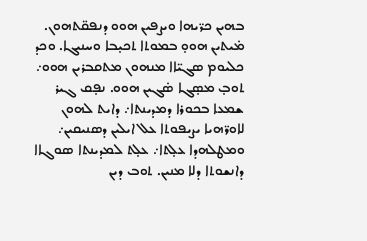ܒܗܝܢ ܟܪ̈ܝܗܐ ܘܝܨܦܝܢ ܗܘܘ ܕܢܦܩ̈ܬܗܘܢ. ܡ̇ܝܬܝܢ ܗܘܘ̣ ܒܡܘܬܐ ܬܟܝ̣ܒܐ ܘܚܢܝܓܐ. ܘܟܕ ܟܠܝܘܡ ܣܓܝ̈ܐܐ ܡܢܗܘܢ ܡܬܩܒܪܝܢ ܗܘܘ܇ ܬܘܒ̣ ܡܣ̣ܓܐ ܣ̇ܓܝܢ ܗܘܘ. ܢܦ̣ܩ ܓܝܪ ܫܡܥܐ ܒܟܘܪܐ ܕܡܕܝܢܬܐ܇ ܕܐܝܬ ܠܗܘܢ ܠܐܘܪ̈ܗܝܐ ܝܨܝܦܘܬܐ ܥܠ ܐܝܠܝܢ ܕܣܢܝܩܝܢ܇ ܘܡܛܠܗܕܐ ܥܠ̣ܬܐ܇ ܥܠ̣ܬ ܠܡܕܝܢܬܐ ܣܘܓܐܐ ܕܐܢܫܘܬܐ ܕܠܐ ܡܢܝܢ. ܬܘܒ ܕܝܢ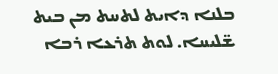ܒܠܢܐ ܕܐܝܬ ܠܬܚܬ ܡܢ ܒܝܬ ܫ̈ܠܝܚܐ. ܠܘܬ ܬܪܥܐ ܪܒܐ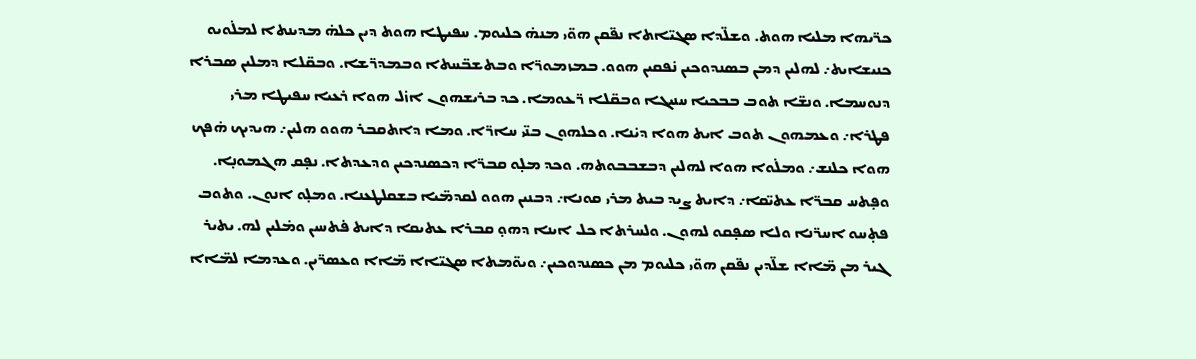ܟܪ̈ܝܗܐ ܡܠܝܐ ܗܘܬ. ܘܫܠ̈ܕܐ ܣܓܝ̈ܐܬܐ ܢܦ̈ܩܢ ܗܘ̈ܝ ܡܢܗ̇ ܟܠܝܘܡ. ܚܦܝܛܐ ܗܘܬ ܕܝܢ ܟܠܗ̇ ܡܕܝܢܬܐ ܠܡܠ̇ܘܝܘ ܟܢܝܫܐܝܬ܇ ܠܗܠܝܢ ܕܡܢ ܒܣܢܕܘܟܝܢ ܢ̇ܦܩܝܢ ܗܘܘ. ܒܡܙܡܘܪ̈ܐ ܘܒܬܫܒ̈ܚܬܐ ܘܒܡܕܪ̈ܫܐ. ܘܒܩ̈ܠܐ ܕܡܠܝܢ ܣܒܪܐ ܕܢܘܚܡܐ. ܘܢܫ̈ܐ ܬܘܒ ܒܒܟܝܐ ܚܢܝܓܐ ܘܒܩ̈ܠܐ ܪ̈ܥܘܡܐ. ܟܕ ܒܪܝܫܗܘܢ ܐܙ̇ܠ ܗܘܐ ܪܥܝܐ ܚܦܝܛܐ ܡܪܝ ܦܛܪܐ܇ ܘܥܡܗܘܢ ܬܘܒ ܐܝܬ ܗܘܐ ܕܝ̇ܢܐ. ܘܟܠܗܘܢ ܒܢ̈ܝ ܚܐܪ̈ܐ. ܘܡܐ ܕܐܬܩܒܪ ܗܘܘ ܗܠܝܢ܇ ܗܝܕܝܟ ܗ̇ܦܟ ܗܘܐ ܟܠܢܫ܇ ܘܡܠ̇ܘܐ ܗܘܐ ܠܗܠܝܢ ܕܒܫܒܒܘܬܗ. ܘܟܕ ܡܠ̣ܘ ܩܒܪ̈ܐ ܕܟܣܢܕܟܝܢ ܘܕܥܕܬܐ. ܢܦ̣ܩ ܗܓܡܘܢ̣ܐ. ܘܦ̣ܬܚ ܩܒܪ̈ܐ ܥܬܝ̈ܩܐ܇ ܕܐܝܬ ܨܝܕ ܒܝܬ ܡܪܝ ܩܘܢܐ܇ ܕܒܢܝܢ ܗܘܘ ܠܩܕܡ̈ܝܐ ܒܫܩܠܛܥܢܐ. ܘܡܠ̣ܘ ܐܢܘܢ. ܘܬܘܒ ܦܬ̣ܚܘ ܐܚܪ̈ܢܐ ܘܠܐ ܣܦ̣ܩܘ ܠܗܘܢ. ܘܠܚܪܬܐ ܟܠ ܐܝܢܐ ܕܗܘ̣ ܩܒܪܐ ܥܬܝܩܐ ܕܐܝܬ ܦ̇ܬܚܝܢ ܘܡ̇ܠܝܢ ܠܗ. ܝܬܝܪ ܓܝܪ ܡܢ ܡ̈ܐܐ ܫܠ̈ܕܝܢ ܢܦ̈ܩܢ ܗܘ̈ܝ ܟܠܝܘܡ ܡܢ ܟܣܢܕܘܟܝܢ܇ ܘܝܘ̈ܡܬܐ ܣܓܝ̈ܐܐ ܡ̈ܐܐ ܘܥܣܪ̈ܝܢ. ܘܥܕܡܐ ܠܡ̈ܐܐ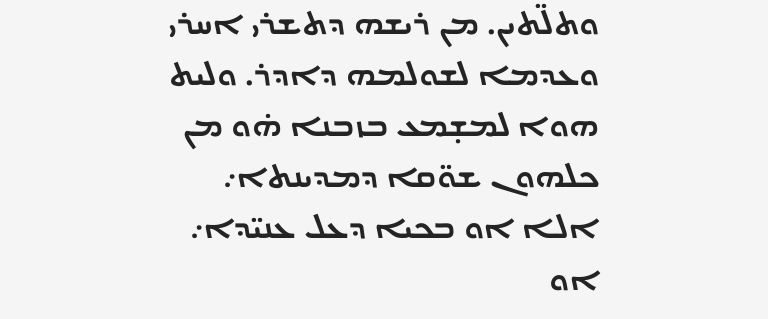ܘܬܠ̈ܬܝܢ. ܡܢ ܪܝܫܗ ܕܬܫܪܝ ܐܚܪܝ ܘܥܕܡܐ ܠܫܘܠܡܗ ܕܐܕܪ. ܘܠܝܬ ܗܘܐ ܠܡܫ̣ܡܥ ܒܙܒܢܐ ܗ̇ܘ ܡܢ ܟܠܗܘܢ ܫܘ̈ܩܐ ܕܡܕܝܢܬܐ܇ ܐܠܐ ܐܘ ܒܟܝܐ ܕܥܠ ܥܢܝ̈ܕܐ܇ ܐܘ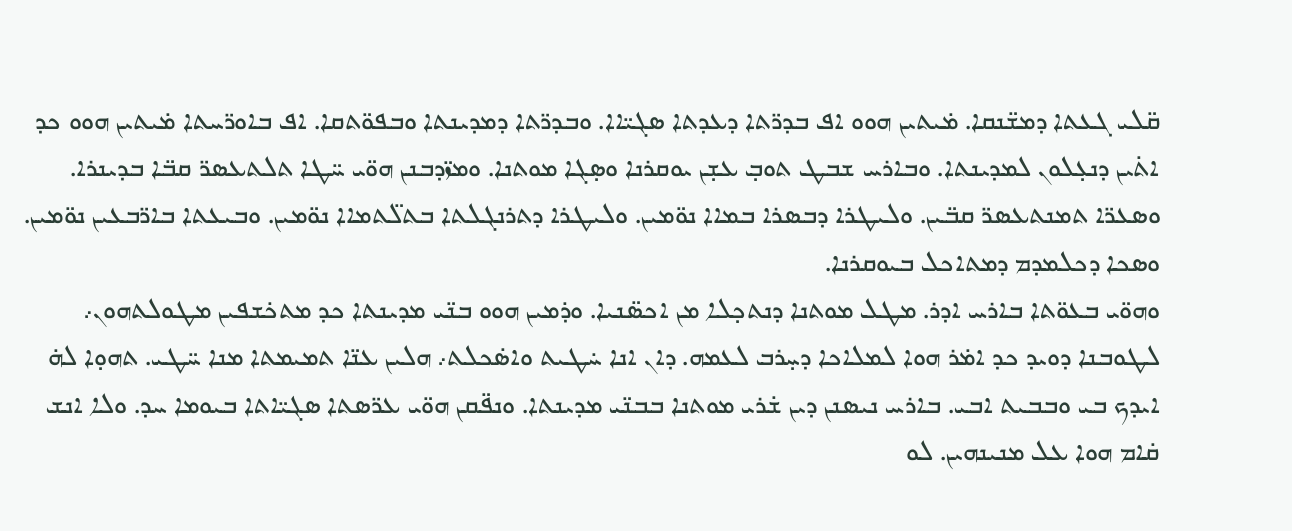ܩ̈ܠܝ ܓܥܬܐ ܕܡܫ̈ܢܩܐ. ܡ̇ܝܬܝܢ ܗܘܘ ܐܦ ܒܕܪ̈ܬܐ ܕܥܕܬܐ ܣܓܝ̈ܐܐ. ܘܒܕܪ̈ܬܐ ܕܡܕܝܢܬܐ ܘܒܦܘ̈ܬܩܐ. ܐܦ ܒܐܘܪ̈ܚܬܐ ܡ̇ܝܬܝܢ ܗܘܘ ܟܕ ܐܬ̇ܝܢ ܕܢܥ̣ܠܘܢ ܠܡܕܝܢܬܐ. ܘܒܐܪܚ ܫܒܛ ܬܘܒ̣ ܥܫ̣ܢ ܝܘܩܪܢܐ ܘܣ̣ܓܐ ܡܘܬܢܐ. ܘܡܙ̈ܕܒܢܢ ܗܘ̈ܝ ܚ̈ܛܐ ܬܠܬܥܣܪ̈ ܩܒ̈ܐ ܒܕܝܢܪܐ. ܘܣܥܪ̈ܐ ܬܡܢܬܥܣܪ̈ ܩܒ̈ܝܢ. ܘܠܝܛܪܐ ܕܒܣܪܐ ܒܡܐܐ ܢܘ̈ܡܝܢ. ܘܠܝܛܪܐ ܕܬܪܢܓܠܬܐ ܒܬܠ̈ܬܡܐܐ ܢܘ̈ܡܝܢ. ܘܒܝܥܬܐ ܒܐܪ̈ܒܥܝܢ ܢܘ̈ܡܝܢ. ܘܣܟܐ ܕܟܠܡܕܡ ܕܡܬܐܟܠ ܒܝܘܩܪܢܐ.
ܘܗܘ̈ܝ ܒܥܘ̈ܬܐ ܒܐܪܚ ܐܕܪ. ܡܛܠ ܡܘܬܢܐ ܕܢܬܟ̣ܠܐ ܡܢ ܐܟܣ̈ܢܝܐ. ܘܕ̇ܡܝܢ ܗܘܘ ܒܢ̈ܝ ܡܕܝܢܬܐ ܟܕ ܡܬܟ̇ܫܦܝܢ ܡܛܘܠܬܗܘܢ܇ ܠܛܘܒܢܐ ܕܘܝܕ ܟܕ ܐܡ̇ܪ ܗܘܐ ܠܡܠܐܟܐ ܕܚ̣ܪܒ ܠܥܡܗ. ܕܐܢ ܐܢܐ ܚ̇ܛܝܬ ܘܐܣ̇ܟܠܬ܇ ܗܠܝܢ ܥܢ̈ܐ ܬܡܝܡܬܐ ܡܢܐ ܚ̈ܛܝ. ܬܗܘ̣ܐ ܠܗ̇ ܐܝܕܟ ܒܝ ܘܒܒܝܬ ܐܒܝ. ܒܐܪܚ ܢܝܣܢܢ ܕܝܢ ܫ̇ܪܝ ܡܘܬܢܐ ܒܒܢ̈ܝ ܡܕܝܢܬܐ. ܘܢܦ̈ܩܢ ܗܘ̈ܝ ܥܪ̈ܣܬܐ ܣܓܝ̈ܐܬܐ ܒܝܘܡܐ ܚܕ. ܘܠܐ ܐܢܫ ܩ̇ܐܡ ܗܘܐ ܥܠ ܡܢܝܢܗܝܢ. ܠܘ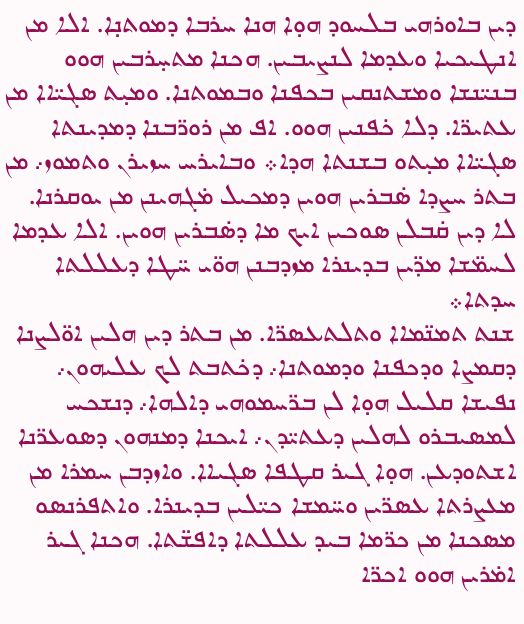ܕܝܢ ܒܐܘܪܗܝ ܒܠܚܘܕ ܗܘ̣ܐ ܗܢܐ ܚܪܒܐ ܕܡܘܬܢ̣ܐ. ܐܠܐ ܡܢ ܐܢܛܝܟܝܐ ܘܥܕܡܐ ܠܢܨܝܒܝܢ. ܗܟܢܐ ܡܬܚ̣ܪܒܝܢ ܗܘܘ ܒܢܝ̈ܢܫܐ ܘܡܫܬܢܩܝܢ ܒܟܦܢܐ ܘܒܡܘܬܢܐ. ܘܡܝ̣ܬ ܣܓܝ̈ܐܐ ܡܢ ܥܬܝܪ̈ܐ. ܕܠܐ ܟ̇ܦܢܝܢ ܗܘܘ. ܐܦ ܡܢ ܪܘܪ̈ܒܢܐ ܕܡܕܝܢܬܐ ܣܓܝ̈ܐܐ ܡܝ̣ܬܘ ܒܫܢܬܐ ܗܕܐ܀ ܘܒܐܝܪܚ ܚܙܝܪܢ ܘܬܡܘܙ܇ ܡܢ ܒܬܪ ܚܨܕܐ ܣ̇ܒܪܝܢ ܗܘܝܢ ܕܡܟܝܠ ܡ̇ܓܗܝܢܢ ܡܢ ܝܘܩܪܢܐ. ܠܐ ܕܝܢ ܩ̇ܒܠܢ ܣܘܟܝܢ ܐܝܟ ܡܐ ܕܣ̇ܒܪܝܢ ܗܘܝܢ. ܐܠܐ ܥܕܡܐ ܠܚܡ̈ܫܐ ܡܕ̈ܝܢ ܒܕܝܢܪܐ ܡܙܕܒܢܢ ܗܘ̈ܝ ܚ̈ܛܐ ܕܥܠܠܬܐ ܚܕܬܐ܀
ܫܢܬ ܬܡܢ̈ܡܐܐ ܘܬܠܬܥܣܪ̈ܐ. ܡܢ ܒܬܪ ܕܝܢ ܗܠܝܢ ܐܘ̈ܠܨܢܐ ܕܩܡܨܐ ܘܕܟܦܢܐ ܘܕܡܘܬܢܐ܇ ܕܟ̇ܬܒܬ ܠܟ ܥܠܝܗܘܢ܇ ܢܦܝܫܐ ܩܠܝܠ ܗܘ̣ܐ ܠܢ ܒܪ̈ܚܡܘܗܝ ܕܐܠܗܐ܇ ܕܢܫܟܚ ܠܡܣܝܒܪܘ ܠܗܠܝܢ ܕܥܬܝ̈ܕܢ܇ ܐܝܟܢܐ ܕܡܢܗܘܢ ܕܣܘܥܪ̈ܢܐ ܐܫܬܘܕܥܢ. ܗܘ̣ܐ ܓܝܪ ܩܛܦܐ ܣܓܝܐܐ. ܘܐܙܕܒܢ ܚܡܪܐ ܡܢ ܡܥܨܪܬܐ ܥܣܪ̈ܝܢ ܘܚ̈ܡܫܐ ܟܝ̈ܠܝܢ ܒܕܝܢܪܐ. ܘܐܬܦܪܢܣܘ ܡܣܟܢܐ ܡܢ ܟܪ̈ܡܐ ܒܝܕ ܥܠܠܬܐ ܕܐܦܫ̈ܬܐ. ܗܟܢܐ ܓܝܪ ܐܡ̇ܪܝܢ ܗܘܘ ܐܟܪ̈ܐ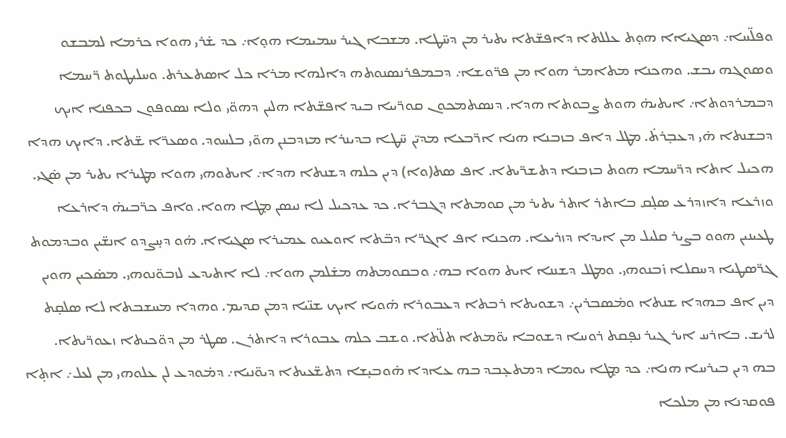ܘܦܠ̈ܚܐ܇ ܕܣܓܝܐܐ ܗܘ̣ܬ ܥܠܠܬܐ ܕܐܦܫ̈ܬܐ ܝܬܝܪ ܡܢ ܕܚ̈ܛܐ. ܡܫܒܐ ܓܝܪ ܚܡܝܡܐ ܗܘ̣ܐ܇ ܟܕ ܫ̇ܪܝ ܗܘܐ ܟܪܡܐ ܠܡܒܫܘ ܘܣܘܓܗ ܝܒܫ. ܘܗܟܢܐ ܡܬܐܡܪ ܗܘܐ ܡܢ ܦܪ̈ܘܫܐ܇ ܕܒܡܦܪܢܣܢܘܬܗ ܕܐܠܗܐ ܡܪܐ ܟܠ ܐܣܬܥܪܬ. ܘܚܠܝܛܘܬ ܪ̈ܚܡܐ ܕܒܡܪܕܘܬܐ܇ ܐܝܬܝܗ̇ ܗܘܬ ܨܒܘܬܐ ܗܕܐ. ܕܢܣܬܡܟܘܢ ܩܘܪ̈ܝܝܐ ܒܝܕ ܐܦܫ̈ܬܐ ܗܠܝܢ ܕܗܘ̈ܝ ܘܠܐ ܢܣܘܦܘܢ ܒܟܦܢܐ ܐܝܟ ܕܒܫܢܬܐ ܗ̇ܝ ܕܥܒ̣ܪܬ̇. ܡܛܠ ܕܐܦ ܒܙܒܢܐ ܗܢܐ ܐܪ̈ܒܥܐ ܡܕܝ̈ܢ ܚ̈ܛܐ ܒܕܝܢܪܐ ܡܙܕܒܢܢ ܗܘ̈ܝ ܒܠܚܘܕ. ܘܣܥܪ̈ܐ ܫ̈ܬܐ. ܕܐܝܟ ܗܕܐ ܗܟܝܠ ܐܬܐ ܕܪ̈ܚܡܐ ܗܘܬ ܒܙܒܢܐ ܕܬܫܪ̈ܝܬܐ. ܐܦ ܣܬ(ܘܐ) ܕܝܢ ܟܠܗ ܕܫܢܬܐ ܗܕܐ܇ ܐܝܬܘܗܝ ܗܘܐ ܡܛܝܪܐ ܝܬܝܪ ܡܢ ܣ̇ܓܝ. ܘܙܪܥܐ ܕܐܙܕܪܥ ܣܠ̣ܩ ܒܐܬܪ ܐܬܪ ܝܬܝܪ ܡܢ ܩܘܡܬܐ ܕܓܒܪܐ. ܟܕ ܥܕܟܝܠ ܠܐ ܢܝܣܢ ܡ̣ܛܐ ܗܘܐ. ܘܐܦ ܟܪ̈ܒܝܗ̇ ܕܐܪܥܐ ܛܥܝܢܝܢ ܗܘܘ ܒܨܝܪ ܩܠܝܠ ܡܢ ܐܝܕܐ ܕܙܪܝܥܐ. ܗܟܢܐ ܐܦ ܐܓܪ̈ܐ ܕܒ̈ܬܐ ܐܘܥܝܘ ܥܡܝܪܐ ܣܓܝܐܐ. ܗ̇ܘ ܕܚ̣ܨܕܘ ܐܢܫ̈ܝܢ ܘܒܕܡܘܬ ܓܪ̈ܣܛܝܐ ܕܚܩܠܐ ܙ̇ܒܢܘܗܝ. ܘܡܛܠ ܕܫܢܢܐ ܐܝܬ ܗܘܐ ܒܗ܇ ܘܒܩܘܡܬܗ ܡܫ̇ܠܡܢ ܗܘܐ܇ ܠܐ ܐܬܝܕܥ ܠܙܒܘ̈ܢܘܗܝ. ܡܣ̇ܟܝܢ ܗܘܝܢ ܕܝܢ ܐܦ ܒܗܕܐ ܫܢܬܐ ܘܡ̇ܣܒܪܝܢ܇ ܕܫܘܝܬܐ ܪܒܬܐ ܕܥܒܘܪܐ ܗ̇ܘܝܐ ܐܝܟ ܫܢ̈ܝܐ ܕܡܢ ܩܕܝܡ. ܘܗܕܐ ܡܚܫܒܬܐ ܠܐ ܣܠܩ̣ܬ ܠܪܝܫ. ܒܐܪܚ ܐܝܪ ܓܝܪ ܢܦ̣ܩܬ ܪܘܚܐ ܕܫܘܒܐ ܝܘ̈ܡܬܐ ܬܠ̈ܬܐ. ܘܫܒ ܟܠܗ ܥܒܘܪܐ ܕܐܬܪܢ. ܣܛܪ ܡܢ ܕܘ̈ܟܝܬܐ ܙܥܘܪ̈ܝܬܐ.
ܒܗ ܕܝܢ ܒܝܪܚܐ ܗܢܐ܇ ܟܕ ܡ̣ܛܐ ܝܘܡܐ ܕܡܬܥ̣ܒܕ ܒܗ ܥܐܕܐ ܗ̇ܘܒܝ̣ܫܐ ܕܬܫ̈ܥܝܬܐ ܕܝܘ̈ܢܝܐ܇ ܕܡ̇ܘܕܥ ܠܢ ܥܠܘܗܝ ܡܢ ܠܥܠ܇ ܐܬ̣ܐ ܦܘܩܕܢܐ ܡܢ ܡܠܟܐ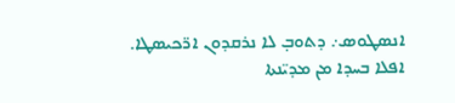ܐܢܣܛܘܣ܇ ܕܬܘܒ̣ ܠܐ ܢܪܩܕܘܢ ܐܪ̈ܟܝܣܛܐ. ܐܦܠܐ ܒܚܕܐ ܡܢ ܡܕܝ̈ܢܬܐ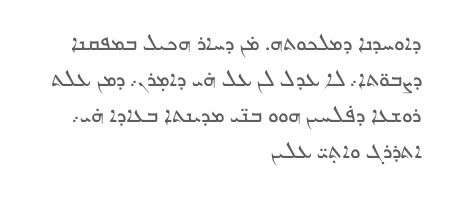ܕܐܘܚܕܢܐ ܕܡܠܟܘܬܗ. ܡ̇ܢ ܕܚܐܪ ܗܟܝܠ ܒܡܦܩܢܐ ܕܨܒܘ̈ܬܐ܇ ܠܐ ܥܕܠ ܠܢ ܥܠ ܗ̇ܝ ܕܐܡ̣ܪܢ܇ ܕܡܢ ܥܠܬ ܪܘܫܥܐ ܕܦ̇ܠܚܝܢ ܗܘܘ ܒܢ̈ܝ ܡܕܝܢܬܐ ܒܥܐܕܐ ܗ̇ܝ܇ ܐܬܕ̇ܪܓ ܘܐܬ̣ܝ̈ ܥܠܝܢ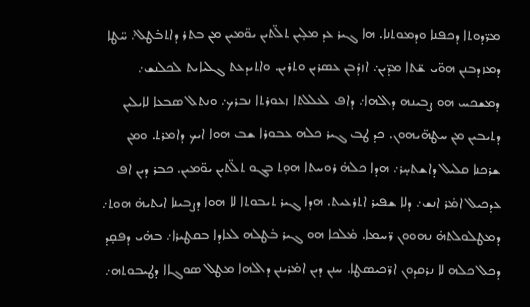ܡܪ̈ܕܘܬܐ ܕܟܦܢܐ ܘܕܡܘܬܢܐ. ܗܐ ܓܝܪ ܥܕ ܡܠ̣ܝܢ ܬܠ̈ܬܝܢ ܝܘ̈ܡܝܢ ܡܢ ܒܬܪ ܕܐܬܒ̇ܛܠ܇ ܚ̈ܛܐ ܕܡܙܕܒܢܢ ܗܘ̈ܝ ܫ̈ܬܐ ܡܕ̈ܝܢ܇ ܐܙܕ̇ܒܢ ܥܣܪܝܢ ܘܬܪܝܢ. ܘܐܬܝܕܥܬ ܓܠܝܐܝܬ ܠܟܠܢܫ܇ ܕܡܫܟܚ ܗܘ ܨܒܝܢܗ ܕܐܠܗܐ܇ ܕܐܦ ܠܥܠܠܬܐ ܙܥܘܪܬܐ ܢܒܪܟ܇ ܘܢܬܠ ܣܒܥܐ ܠܐܝܠܝܢ ܕܬܝܒܝܢ ܡܢ ܚܛܗ̈ܝܗܘܢ. ܟܕ ܛܒ ܓܝܪ ܟܠܗ ܥܒܘܪܐ ܫܒ ܗܘܐ ܐܝܟ ܕܐܡܪܬ. ܘܡܢ ܫܪܟܢܐ ܩܠܝܠ ܕܐܫܬܚ̣ܪ܇ ܗܕܐ ܟܠܗ̇ ܪܘܚܬܐ ܗܘ̣ܬ ܒܓܘ ܬܠ̈ܬܝܢ ܝܘ̈ܡܝܢ. ܟܒܪ ܕܝܢ ܐܦ ܥܕܟܝܠ ܐܡ̇ܪ ܐܢܫ܇ ܕܠܐ ܫܦܝܪ ܐܬܪܥܝܬ. ܗܕܐ ܓܝܪ ܬܝܒܘܬܐ ܠܐ ܗܘܐ ܕܨܒܝܢܐ ܐܝܬܝܗ̇ ܗܘܬ܇ ܕܡܛܠܘܠܬܗ̇ ܢܗܘܘܢ ܪ̈ܚܡܐ. ܡ̇ܠܟܐ ܗܘ ܓܝܪ ܒ̇ܛܠܗ ܠܥܐܕܐ ܒܩܛܝܪܐ܇ ܒܗ̇ܝ ܕܦܩ̣ܕ ܕܟܠ ܟܠܗ ܠܐ ܢܪܩܕܘܢ ܐܪ̈ܟܝܣܛܐ. ܚܢܢ ܕܝܢ ܐܡ̇ܪܝܢܢ ܕܐܠܗܐ ܡܛܠ ܣܘܓܐܐ ܕܛܝܒܘܬܗ܇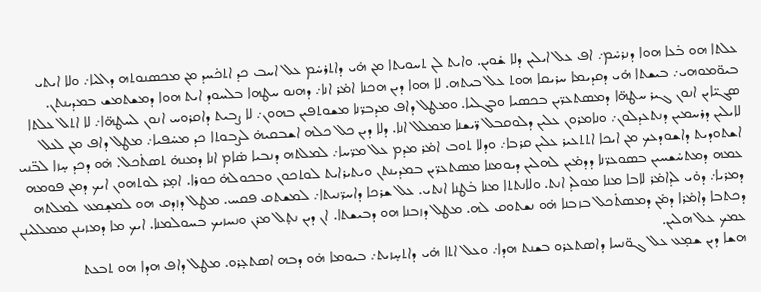ܥܠܬܐ ܗܘ ܒ̇ܥܐ ܗܘܐ ܕܢܪܚ̇ܡ܇ ܐܦ ܥܠ ܐܝܠܝܢ ܕܠܐ ܫ̇ܘܝܢ. ܘܐܝܬ ܠܢ ܬܚܘܝܬܐ ܡܢ ܗ̇ܝ ܕܐܬܪܚ̇ܡ ܥܠ ܐܚܒ ܟܕ ܐܬܟ̇ܚܕ ܡܢ ܡܟܣܢܘܬܗ ܕܐܠܝܐ܇ ܘܠܐ ܐܝܬܝ ܒܝܘ̈ܡܘܗܝ܇ ܒܝܫܬܐ ܗ̇ܝ ܕܩܕܝܡܐ ܚܪܝܩܐ ܗܘܬ ܥܠ ܒܝܬܗ. ܠܐ ܗܘܐ ܕܝܢ ܗܟܢܐ ܐܡ̇ܪ ܐܢܐ܇ ܕܗܢܘ ܚܛܗܐ ܒܠܚܘܕ ܐܝܬ ܗܘܐ ܕܡܫܬܡܫ ܒܡܕܝܢܬܢ. ܣܓܝ̈ܐܝܢ ܐܢܘܢ ܓܝܪ ܚܛܗ̈ܐ ܕܡܣܬܥܪ̈ܝܢ ܒܟܣܝܐ ܘܒܓܠܝܐ. ܘܡܛܠ ܕܐܦ ܡܕܒܪ̈ܢܐ ܡܫܘܬܦܝܢ ܒܗܘܢ܇ ܠܐ ܨܒܝܬ ܕܐܩܪܘܚ ܐܢܘܢ ܠܚܛܗ̈ܐ܇ ܠܐ ܐܬܠ ܥܠܬܐ ܠܐܝܠܝܢ ܕܪܚܡܝܢ ܕܢܬܥܕܠܘܢ܇ ܘܢܐܡܪܘܢ ܥܠܝܢ ܕܠܘܩܒܠ ܪ̈ܝܫܢܐ ܡܡܠܠ ܐܢܐ. ܕܠܐ ܕܝܢ ܟܠ ܟܠܗ ܐܫܒܩܝܗ̇ ܠܨܒܘܬܐ ܟܕ ܡܚ̇ܦܝܐ܇ ܡܛܠ ܕܐܦ ܡܢ ܠܥܠ ܐܫܬܘܕܝܬ ܕܐܫܘܕܥܟ ܡܢ ܐܝܟܐ ܐܬܬܥܝܪ ܥܠܝܢ ܩܪܒܐ܇ ܘܕܠܐ ܬܘܒ ܐܡ̇ܪ ܡܕܡ ܥܠ ܡܪ̈ܚܐ܇ ܠܡܠܬܗ ܕܢܒܝܐ ܣ̇ܐܡ ܐܢܐ ܕܡܢܗ̇ ܬܣܬ̇ܟܠ. ܗ̇ܘ ܕܟܕ ܚ̣ܙܐ ܠܒ̈ܢܝ ܥܡܗ ܕܡܬܚ̇ܫܚܝܢ ܒܣܘܥܪ̈ܢܐ ܕܕܡ̇ܝܢ ܠܗܠܝܢ ܕܝܘܡܢܐ ܡܣܬܥܪ̈ܝܢ ܒܡܕܝܢܬܢ ܘܝܬܝܪܐܝܬ ܠܘܬܟܘܢ ܘܒܟܘܠܗ̇ ܟܘܪܐ. ܐܡ̣ܪ ܠܘܬܗܘܢ ܐܝܟ ܕܡܢ ܦܘܡܗ ܕܡܪܝܐ܇ ܕܘ̇ܝ ܠܕܐܡ̇ܪ ܠܐܒܐ ܡܢܐ ܡܘܠܕ ܐܢܬ. ܘܠܐܢܬܬܐ ܡܢܐ ܒ̇ܛܢܐ ܐܢܬܝ. ܥܠ ܫܪܟܐ ܕܐܚܪ̈ܢܝܬܐ܇ ܠܡܫܬܩ ܦܩܚ. ܡܛܠ ܕܙܕܩ ܗܘ ܠܡܫ̣ܡܥ ܠܡܠܬܗ ܕܟܬܒܐ ܕܐܡ̇ܪܐ ܕܡ̇ܢ ܕܡܣܬ̇ܟܠ ܒܙܒܢܐ ܗ̇ܘ ܢܫܬܘܩ ܠܗ. ܡܛܠ ܕܙܒܢܐ ܗܘ ܕܒܝܫܬܐ. ܐܢ ܕܝܢ ܢܬ̣ܠ ܡܪܢ ܘܢܚܙܝܟ ܒܚܘܠܡܢܐ. ܐܝܟ ܡܐ ܕܡܙܝܢܢ ܡܡܠܠܝܢܢ ܥܡܟ ܥܠ ܗܠܝܢ.
ܗܫܐ ܕܝܢ ܫܡ̣ܥ ܥܠ ܓܘ̈ܢܚܐ ܕܐܣܬܥܪܘ ܒܫܢܬ ܗܕܐ܇ ܘܥܠ ܐܬܐ ܗ̇ܝ ܕܐܬܚ̣ܙܝܬ܇ ܒܝܘܡܐ ܗ̇ܘ ܕܒܗ ܐܣܬܥ̣ܪܘ. ܡܛܠ ܕܐܦ ܗܕܐ ܗܘ ܬܒܥܬ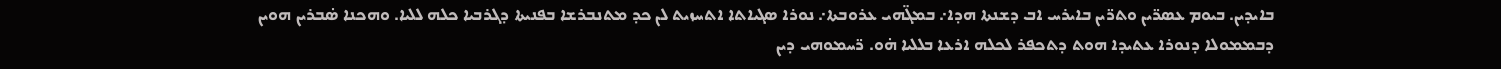ܒܐܝܕܝܢ. ܒܝܘܡ ܥܣܪ̈ܝܢ ܘܬܪ̈ܝܢ ܒܐܝܪܚ ܐܒ ܕܫܢܬܐ ܗܕܐ܇ ܒܡܓ̈ܗܝ ܥܪܘܒܬܐ܇ ܢܘܪܐ ܣܓܝܐܬܐ ܐܬܚܙܝܬ ܠܢ ܟܕ ܡܬܢܒܪܫܐ ܒܦܢܝܬܐ ܕܓܪܒܝܐ ܟܠܗ ܠܠܝܐ. ܘܗܟܢܐ ܣ̇ܒܪܝܢ ܗܘܝܢ ܕܒܡܡܘܠܐ ܕܢܘܪܐ ܥܬܝܕܐ ܗܘܬ ܕܬܟܦܪ ܠܟܠܗ ܐܪܥܐ ܒܠܠܝܐ ܗ̇ܘ. ܪ̈ܚܡܘܗܝ ܕܝܢ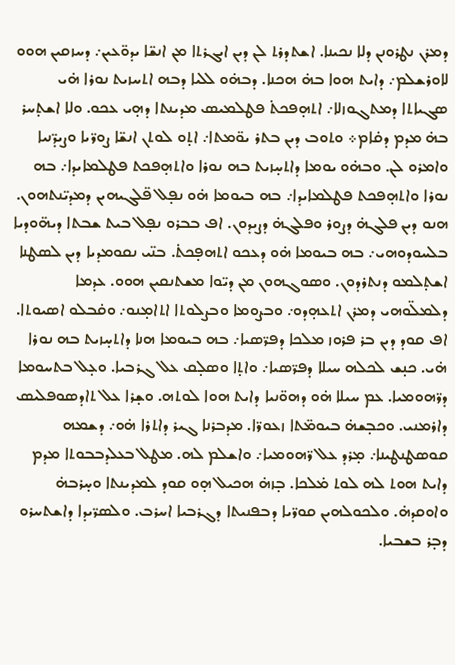ܕܡܪܢ ܢܛܪܘܢܢ ܕܠܐ ܢܟܝܢܐ. ܐܫܬܕܪܬ ܠܢ ܕܝܢ ܐܝܓܪܬܐ ܡܢ ܐܢܫ̈ܐ ܝܕܘ̈ܥܝܢ܇ ܕܚܙܩܝܢ ܗܘܘ ܠܐܘܪܫܠܡ܇ ܕܐܝܬ ܗܘܐ ܒܗ̇ ܗܟܢܐ. ܕܒܗ̇ܘ ܠܠܝܐ ܕܒܗ ܐܬܚܙܝܬ ܢܘܪܐ ܗ̇ܝ ܣܓܝܐܬܐ ܕܡܬܓܘܙܠܐ܇ ܐܬܗ̣ܦܟܬ̇ ܦܛܠܡܝܣ ܡܕܝܢܬܐ ܕܗ̣ܝ ܥܟܘ. ܘܠܐ ܐܫܬ̣ܚܪ ܒܗ̇ ܡܕܡ ܕܩ̇ܐܡ܀ ܘܬܘܒ ܕܝܢ ܒܬܪ ܝܘ̈ܡܬܐ܇ ܐܬ̣ܘ ܠܘܬܢ ܐܢܫ̈ܐ ܨܘܪ̈ܝܐ ܘܨܝܕ̈ܢܝܐ ܘܐܡܪܘ ܠܢ. ܘܒܗ̇ܘ ܝܘܡܐ ܕܐܬܚ̣ܙܝܬ ܒܗ ܢܘܪܐ ܘܐܬܗ̣ܦܟܬ ܦܛܠܡܐܝܕܐ܇ ܒܗ ܢܘܪܐ ܘܐܬܗ̣ܦܟܬ ܦܛܠܡܐܝܕܐ܇ ܒܗ ܒܝܘܡܐ ܗ̇ܘ ܢܦ̣ܠ ܦ̈ܠܓܝܗܝܢ ܕܡܕܝ̈ܢܬܗܘܢ. ܗܢܘ ܕܝܢ ܦܠܓܗ̇ ܕܨܘܪ ܘܦܠܓܗ̇ ܕܨܝܕܘܢ. ܐܦ ܒܒܪܘ ܢܦ̣ܠ ܒܝܬ ܫܒܬܐ ܕܝܗ̈ܘܕܝܐ ܒܠܚܘܕܘܗܝ܇ ܒܗ ܒܝܘܡܐ ܗ̇ܘ ܕܥܟܘ ܐܬܗܦ̣ܟܬ̇. ܒܢ̈ܝ ܢܩܘܡܕܝܐ ܕܝܢ ܠܣܛܢܐ ܐܫܬ̣ܠܡܘ ܕܢܬܪܕܘܢ. ܘܣܘܓܗܘܢ ܡܢ ܕܝ̈ܘܐ ܡܫܬܢܩܝܢ ܗܘܘ. ܥܕܡܐ ܕܠܡܠ̈ܘܗܝ ܕܡܪܢ ܐܬܥܗ̣ܕܘ܇ ܘܒܨܘܡܐ ܘܒܨܠܘܬܐ ܐܬܐܡ̣ܢܘ܇ ܘܩ̇ܒܠܘ ܐܣܝܘܬܐ.
ܐܦ ܩܘܕ ܕܝܢ ܒܪ ܦܪܘܙ ܡܠܟܐ ܕܦܪ̈ܣܝܐ܇ ܒܗ ܒܝܘܡܐ ܗܢܐ ܕܐܬܚ̣ܙܝܬ ܒܗ ܢܘܪܐ ܗ̇ܝ. ܟܢ̣ܫ ܠܟܠܗ ܚܝܠܐ ܕܦܪ̈ܣܝܐ܇ ܘܐܬ̣ܐ ܘܣܠ̣ܩ ܥܠ ܓܪܒܝܐ. ܘܥ̣ܠ ܒܬܚܘܡܐ ܕܪ̈ܗܘܡܝܐ. ܥܡ ܚܝܠܐ ܗ̇ܘ ܕܗܘ̈ܢܝܐ ܕܐܝܬ ܗܘܐ ܠܘܬܗ. ܘܫ̣ܪܐ ܥܠ ܬܐܕܣܘܦܠܝܣ ܕܐܪܡܢܝ. ܘܟܒ̣ܫܗ̇ ܒܝܘܡ̈ܬܐ ܙܥܘܪ̈ܐ. ܡܕܒܪܢܐ ܓܝܪ ܕܐܬܪܐ ܗ̇ܘ܇ ܕܫܡܗ ܩܘܣܛܢܛܝܢܐ܇ ܡ̣ܪܕ ܥܠ ܪ̈ܗܘܡܝܐ܇ ܘܐܫܠܡ ܠܗ. ܡܛܠ ܒܥܠܕܒܒܘܬܐ ܡܕܡ ܕܐܝܬ ܗܘܬ ܠܗ ܠܘܬ ܡ̇ܠܟܐ. ܒ̣ܙܗ̇ ܗܟܝܠ ܗ̣ܘ ܩܘܕ ܠܡܕܝܢܬܐ ܘܚ̣ܪܒܗ̇ ܘܐܘܩܕܗ̇. ܘܠܟܘܠܗܝܢ ܩܘܪ̈ܝܐ ܕܒܦܢܝܬܐ ܕܓܪܒܝܐ ܐܚܪܒ. ܘܠܣܪ̈ܝܕܐ ܕܐܫܬܚܪܘ ܕܒ̣ܪ ܒܫܒܝܐ.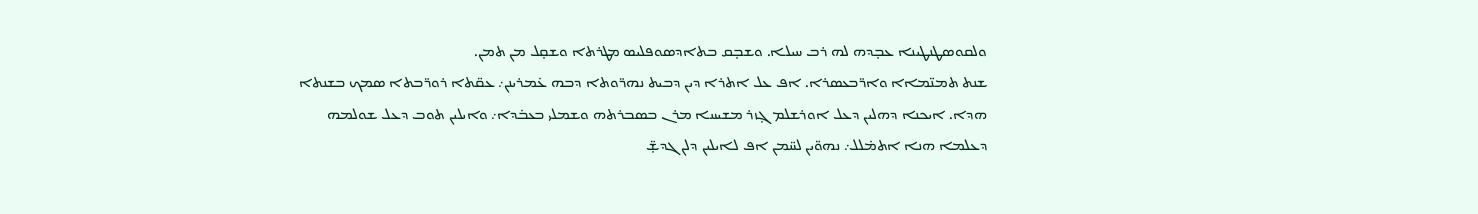ܘܠܩܘܣܛܢܛܝܢܐ ܥܒ̣ܕܗ ܠܗ ܪܒ ܚܝܠܐ. ܘܫܒ̣ܩ ܒܬܐܕܣܘܦܠܝܣ ܡܛܪܬܐ ܘܫܩ̣ܠ ܡܢ ܬܡܢ.
ܫܢܬ ܬܡܢ̈ܡܐܐ ܘܐܪ̈ܒܥܣܪܐ. ܐܦ ܥܠ ܐܬܪܐ ܕܝܢ ܕܒܝܬ ܢܗܪ̈ܘܬܐ ܕܒܗ ܥ̇ܡܪܝܢܢ܇ ܥܩ̈ܬܐ ܪܘܪ̈ܒܬܐ ܣܡܟ ܒܫܢܬܐ ܗܕܐ. ܐܝܟܢܐ ܕܗܠܝܢ ܕܥܠ ܐܘܪܫܠܡ ܓ̣ܙܪ ܡܫܝܚܐ ܡܪܢ ܒܣܒܪܬܗ ܘܫܡܠܝ ܒܥܒ̇ܕܐ܇ ܘܐܝܠܝܢ ܬܘܒ ܕܥܠ ܫܘܠܡܗ ܕܥܠܡܐ ܗܢܐ ܐܬܡ̇ܠܠ܇ ܢܗܘ̈ܝܢ ܠܚ̈ܡܢ ܐܦ ܠܐܝܠܝܢ ܕܠܢ ܓܕܫ̣̈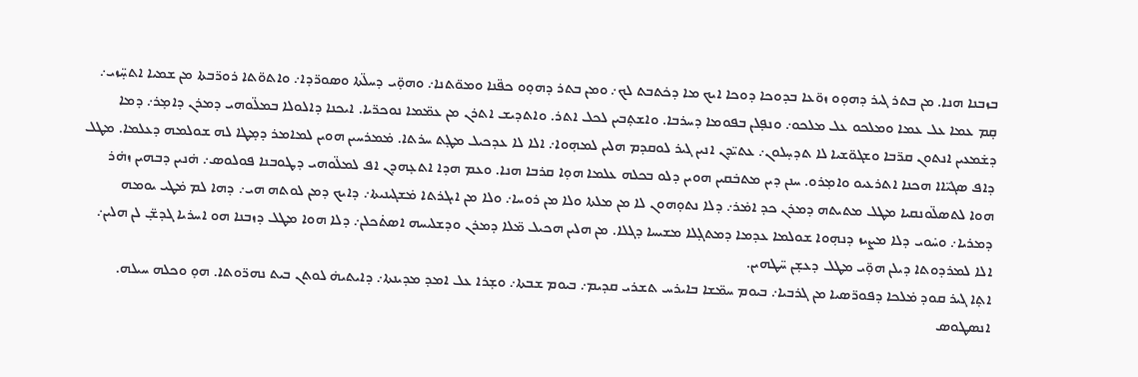ܒܙܒܢܐ ܗܢܐ. ܡܢ ܒܬܪ ܓܝܪ ܕܗܘ̣ܘ ܙܘ̈ܥܐ ܒܕܘܟܐ ܕܘܟܐ ܐܝܟ ܡܐ ܕܟ̇ܬܒܬ ܠܟ܇ ܘܡܢ ܒܬܪ ܕܗܘ̣ܘ ܟܦ̈ܢܐ ܘܡܘ̈ܬܢܐ܇ ܘܗܘ̣̈ܝ ܕܚܠ̈ܬܐ ܘܣܘܪ̈ܕܐ܇ ܘܐܬܘ̈ܬܐ ܪܘܪ̈ܒܬܐ ܡܢ ܫܡܝܐ ܐܬܚ̣̈ܙܝ܇ ܩ̣ܡ ܥܡܐ ܥܠ ܥܡܐ ܘܡܠܟܘ ܥܠ ܡܠܟܘ܇ ܘܢܦ̣ܠܢ ܒܦܘܡܐ ܕܚܪܒܐ. ܘܐܫܬ̣ܒܝܢ ܠܟܠ ܐܬܪ. ܘܐܬܕܝܫ ܐܬܪܢ ܡܢ ܥܡ̈ܡܐ ܢܘܟܪ̈ܝܐ. ܐܝܟܢܐ ܕܐܠܘܠܐ ܒܡܠ̈ܘܗܝ ܕܡܪܢ ܕܐܡ̣ܪ܇ ܕܡܐ ܕܫ̇ܡܥܝܢ ܐܢܬܘܢ ܩܪ̈ܒܐ ܘܫܓܘ̈ܫܝܐ ܠܐ ܬܕܚ̣ܠܘܢ܇ ܥܬܝ̈ܕܢ ܐܢܝܢ ܓܝܪ ܠܘܩܕܡ ܗܠܝܢ ܠܡܗ̣ܘܐ܇ ܐܠܐ ܠܐ ܥܕܟܝܠ ܡܛ̣ܬ ܚܪܬܐ. ܡ̇ܡܪܚܝܢ ܗܘܝܢ ܠܡܐܡܪ ܕܡ̣ܛܐ ܠܗ ܫܘܠܡܗ ܕܥܠܡܐ. ܡܛܠ ܕܐܦ ܣܓܝ̈ܐܐ ܗܟܢܐ ܐܬܪܥܝܘ ܘܐܡ̣ܪܘ. ܚܢܢ ܕܝܢ ܡܬܒ̇ܩܝܢ ܗܘܝܢ ܕܠܘ ܒܟܠܗ ܥܠܡܐ ܗܘ̣ܐ ܩܪܒܐ ܗܢܐ. ܘܥܡ ܗܕܐ ܐܬܥ̣ܗܕܢ ܐܦ ܠܡܠ̈ܘܗܝ ܕܛܘܒܢܐ ܦܘܠܘܣ܇ ܗ̇ܢܝܢ ܕܒܗܝܢ ܙܗ̇ܪ ܗܘܐ ܠܬܣܠ̈ܘܢܩܝܐ ܡܛܠ ܡܬܝܬܗ ܕܡܪܢ ܟܕ ܐܡ̇ܪ܇ ܕܠܐ ܢܬܘ̣ܗܘܢ ܠܐ ܡܢ ܡܠܬܐ ܘܠܐ ܡܢ ܪܘܚܐ܇ ܘܠܐ ܡܢ ܐܝܓܪܬܐ ܡ̇ܫܓܝܢܝܬܐ܇ ܕܐܝܟ ܕܡܢ ܠܘܬܗ ܗܝ܇ ܕܗܐ ܠܡ ܡ̇ܛܝ ܝܘܡܗ ܕܡܪܝܐ܇ ܘܚ̇ܘܝ ܕܠܐ ܡܨܝܙ ܕܢܗ̣ܘܐ ܫܘܠܡܐ ܥܕܡܐ ܕܡܬܓ̣ܠܐ ܡܫܝܚܐ ܕܓܠܐ. ܡܢ ܗܠܝܢ ܗܟܝܠ ܡ̈ܠܐ ܕܡܪܢ ܘܕܫܠܝܚܗ ܐܣܬ̇ܟܠܢ܇ ܕܠܐ ܗܘܐ ܡܛܠ ܕܙܒܢܐ ܗܘ ܐܚܪܝܐ ܓܕܫ̣̈ ܠܢ ܗܠܝܢ܇ ܐܠܐ ܠܡܪܕܘܬܐ ܕܝܠܢ ܗܘ̣̈ܝ ܡܛܠ ܕܥܫ̣ܢ ܚ̈ܛܗܝܢ.
ܐܬ̣ܐ ܓܝܪ ܩܘܕ ܡ̇ܠܟܐ ܕܦܘܪ̈ܣܝܐ ܡܢ ܓܪܒܝܐ܇ ܒܝܘܡ ܚܡ̈ܫܐ ܒܐܝܪܚ ܬܫܪܝ ܩܕܝܡ܇ ܒܝܘܡ ܫܒܬܐ܇ ܘܫ̣ܪܐ ܥܠ ܐܡܕ ܡܕܝܢܬܐ܇ ܕܐܝܬܝܗ̇ ܠܘܬܢ ܒܝܬ ܢܗܪ̈ܘܬܐ. ܗܘ̣ ܘܟܠܗ ܚܝܠܗ. ܐܢܣܛܘܣ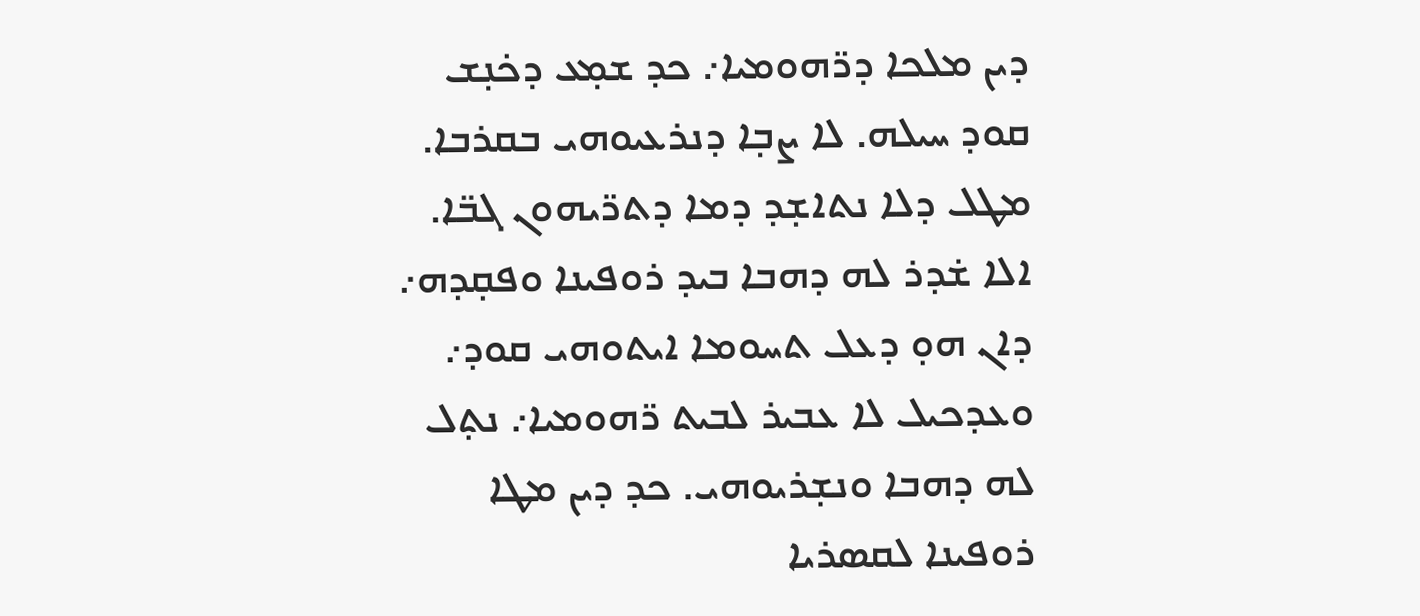ܕܝܢ ܡܠܟܐ ܕܪ̈ܗܘܡܝܐ܇ ܟܕ ܫܡ̣ܥ ܕܟ̇ܢ̣ܫ ܩܘܕ ܚܝܠܗ. ܠܐ ܨܒ̣ܐ ܕܢܪܥܝܘܗܝ ܒܩܪܒܐ. ܡܛܠ ܕܠܐ ܢܬܐܫ̣ܕ ܕܡܐ ܕܬܪ̈ܝܗܘܢ ܓܒ̈ܐ. ܐܠܐ ܫ̇ܕܪ ܠܗ ܕܗܒܐ ܒܝܕ ܪܘܦܝܢܐ ܘܦܩ̣ܕܗ܇ ܕܐܢ ܗܘ̣ ܕܥܠ ܬܚܘܡܐ ܐܝܬܘܗܝ ܩܘܕ܇ ܘܥܕܟܝܠ ܠܐ ܥܒܝܪ ܠܒܝܬ ܪ̈ܗܘܡܝܐ܇ ܢܬ̣ܠ ܠܗ ܕܗܒܐ ܘܢܫ̣ܪܝܘܗܝ. ܟܕ ܕܝܢ ܡܛܐ ܪܘܦܝܢܐ ܠܩܣܪܝܐ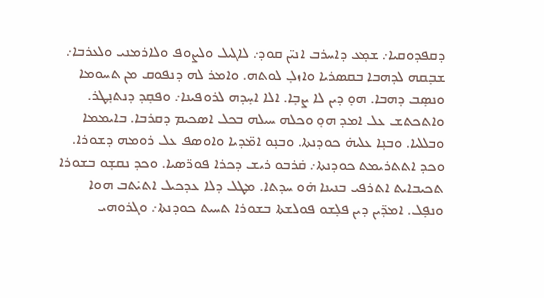ܕܩܦܕܘܩܝܐ܇ ܫܡ̣ܥ ܕܐܚܪܒ ܐܢܝ̈ܢ ܩܘܕ܇ ܠܐܓܝܠ ܘܠܨܘܦ ܘܠܐܪܡܢܝ ܘܠܥܪܒܐ܇ ܫܒ̣ܩܗ ܠܕܗܒܐ ܒܩܣܪܝܐ ܘܐܙܠ̣ ܠܘܬܗ. ܘܐܡܪ ܠܗ ܕܢܦܘܩ ܡܢ ܬܚܘܡܐ ܘܢܣ̣ܒ ܕܗܒܐ. ܗܘ̣ ܕܝܢ ܠܐ ܨܒ̣ܐ. ܐܠܐ ܐܚ̣ܕܗ ܠܪܘܦܝܢܐ܇ ܘܦܩ̣ܕ ܕܢܬܢ̣ܛܪ. ܘܐܬܟܬܫ ܥܠ ܐܡܕ ܗܘ̣ ܘܟܠܗ ܚܝܠܗ ܒܟܠ ܐܣܟܝܡ ܕܩܪܒܐ. ܒܐܝܡܡܐ ܘܒܠܠܝܐ. ܘܒܢ̣ܐ ܥܠܝܗ̇ ܟܘܕܢܬܐ. ܘܒܢ̣ܘ ܐܡ̈ܕܝܐ ܘܐܘܣܦ ܥܠ ܪܘܡܗ ܕܫܘܪܐ. ܘܟܕ ܐܬܬܪܝܡܬ ܟܘܕܢܬܐ܇ ܩ̇ܪܒܘ ܪܝܫ ܕܟܪܐ ܦܘܪ̈ܣܝܐ. ܘܟܕ ܢܩܫ̣ܘ ܒܫܘܪܐ ܬܟܝܒܐܝܬ ܐܬܪܦܝ ܒܢܝܢܐ ܗ̇ܘ ܚܕܬܐ. ܡܛܠ ܕܠܐ ܥܕܟܝܠ ܐܬܝ̇ܬܒ ܗܘܐ ܘܢܦ̣ܠ. ܐܡܕ̈ܝܢ ܕܝܢ ܦܠ̣ܫܘ ܦܘܠܫܬܐ ܒܫܘܪܐ ܬܚܝܬ ܟܘܕܢܬܐ܇ ܘܓܪܘܗܝ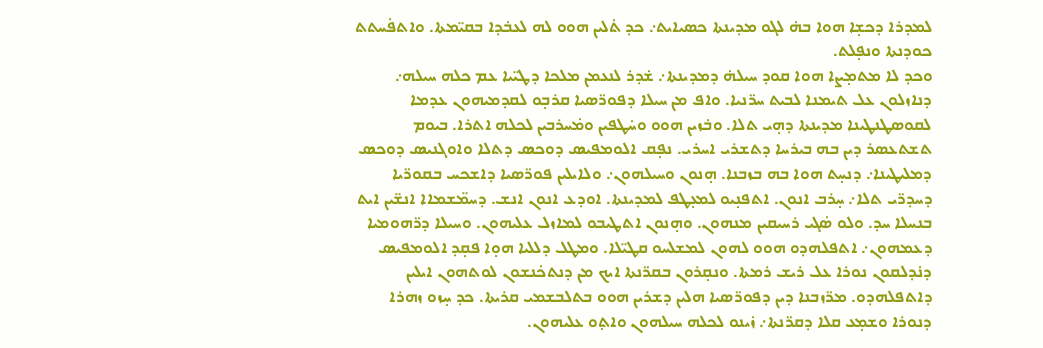ܠܡܕܪܐ ܕܟܫ̣ܐ ܗܘܐ ܒܗ̇ ܠܓܘ ܡܕܝܢܬܐ ܟܣܝܐܝܬ܇ ܟܕ ܬ̇ܠܝܢ ܗܘܘ ܠܗ ܠܥܒ̇ܕܐ ܒܩܝ̈ܡܬܐ. ܘܐܬܦ̇ܚܬܬ ܟܘܕܢܬܐ ܘܢܦ̣ܠܬ.
ܘܟܕ ܠܐ ܡܬܡ̣ܨܐ ܗܘܐ ܩܘܕ ܚܝܠܗ̇ ܕܡܕܝܢܬܐ܇ ܫ̇ܕܪ ܠܢܥܡܢ ܡܠܟܐ ܕܛܝ̈ܝܐ ܥܡ ܟܠܗ ܚܝܠܗ܇ ܕܢܐܙܠܘܢ ܥܠ ܬܝܡܢܐ ܠܒܝܬ ܚܪ̈ܢܝܐ. ܘܐܦ ܡܢ ܚܝܠܐ ܕܦܘܪ̈ܣܝܐ ܩܪܒ̣ܘ ܠܩܕܡܝܗܘܢ ܥܕܡܐ ܠܩܘܣܛܢܛܝܢܐ ܡܕܝܢܬܐ ܕܗ̣ܝ ܬܠܐ. ܘܒ̇ܙܝܢ ܗܘܘ ܘܚ̇ܛܦܝܢ ܘܡ̇ܚܪܒܝܢ ܠܟܠܗ ܐܬܪܐ. ܒܝܘܡ ܬܫܬܥܣܪ ܕܝܢ ܒܗ ܒܝܪܚܐ ܕܬܫܪܝ ܐܚܪܝ. ܢܦ̣ܩ ܐܠܘܡܦܝܣ ܕܘܟܣ ܕܬܠܐ ܘܐܘܓܢܝܣ ܕܘܟܣ ܕܡܠܝܛܝܢܐ܇ ܕܢܚ̣ܬ ܗܘܐ ܒܗ ܒܙܒܢܐ. ܗ̣ܢܘܢ ܘܚܝܠܗܘܢ܇ ܘܠܐܝܠܝܢ ܦܘܪ̈ܣܝܐ ܕܐܫܟܚ ܒܩܘܪ̈ܝܐ ܕܚܕܪ̈ܝ ܬܠܐ܇ ܚ̣ܪܒ ܐܢܘܢ. ܐܬܦܢ̣ܝܘ ܠܡܥ̣ܛܦ ܠܡܕܝܢܬܐ. ܐܘܕܥ ܐܢܘܢ ܐܢܫ. ܕܚܡ̈ܫܡܐܐ ܐܢܫ̈ܝܢ ܐܝܬ ܒܢܚܠܐ ܚܕ. ܘܠܘ ܣ̇ܓܝ ܪܚܝܩܝܢ ܡܢܗܘܢ. ܘܗ̣ܢܘܢ ܐܬܛܝܒܘ ܠܡܐܙܠ ܥܠܝܗܘܢ. ܘܚܝܠܐ ܕܪ̈ܗܘܡܝܐ ܕܥܡܗܘܢ܇ ܐܬܦܠܗܕܘ ܗܘܘ ܠܗܘܢ ܠܡܫܠܚܘ ܩܛܝ̈ܠܐ. ܘܡܛܠ ܕܠܠܝܐ ܗܘ̣ܐ ܦܩ̣ܕ ܐܠܘܡܦܝܣ ܕܢ̇ܕܠܩܘܢ ܢܘܪܐ ܥܠ ܪܝܫ ܪܡܬܐ. ܘܢܩ̣ܪܘܢ ܒܩܪ̈ܢܬܐ ܐܝܟ ܡܢ ܕܢܬܟ̇ܢܫܘܢ ܠܘܬܗܘܢ ܐܝܠܝܢ ܕܐܬܦܠܗܕܘ. ܡܪ̈ܙܒܢܐ ܕܝܢ ܕܦܘܪ̈ܣܝܐ ܗܠܝܢ ܕܫܪܝܢ ܗܘܘ ܒܬܠܒܫܡܝ ܩܪܝܬܐ. ܟܕ ܚ̣ܙܘ ܙܗܪܐ ܕܢܘܪܐ ܘܫܡ̣ܥ ܩܠܐ ܕܩܪ̈ܢܬܐ܇ ܙ̇ܝܢܘ ܠܟܠܗ ܚܝܠܗܘܢ ܘܐܬ̣ܘ ܥܠܝܗܘܢ.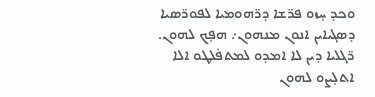ܘܟܕ ܚ̣ܙܘ ܦܪ̈ܫܐ ܕܪ̈ܗܘܡܝܐ ܠܦܘܪ̈ܣܝܐ ܕܣܓܝܐܝܢ ܐܢܘܢ ܡܢܗܘܢ܇ ܗܦ̣ܟ ܠܗܘܢ. ܪ̈ܓܠܝܐ ܕܝܢ ܠܐ ܐܡܕܘ ܠܡܬܦ̇ܠܛܘ ܐܠܐ ܐܬܠ̣ܨܘ ܠܗܘܢ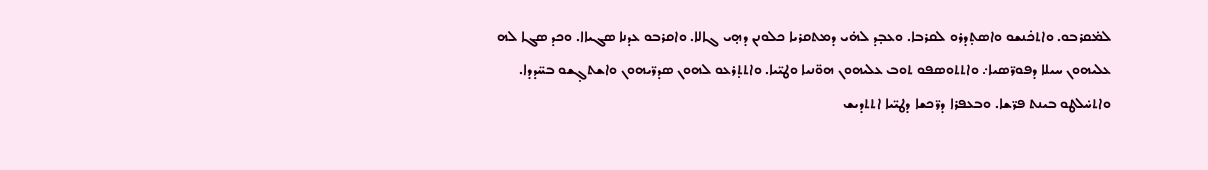ܠܡ̇ܩܪܒܘ. ܘܐܬܟ̇ܢܫܘ ܘܐܣܬ̣ܕܪܘ ܠܩܪܒܐ. ܘܥܒ̣ܕ ܠܗ̇ܝ ܕܡܬܩܪܝܐ ܟܠܘܢܢ ܕܗ̣ܝ ܓܐܠܐ. ܘܐܩܪܒܘ ܥܕܢܐ ܣܓܝܐܐ. ܘܟܕ ܣܓܐ ܠܗ ܥܠܝܗܘܢ ܚܝܠܐ ܕܦܘܪ̈ܣܝܐ܇ ܘܐܬܬܘܣܦܘ ܬܘܒ ܥܠܝܗܘܢ ܗܘ̈ܢܝܐ ܘܛܝ̈ܝܐ. ܘܐܬܬ̣ܪܥܘ ܠܗܘܢ ܣܕܪ̈ܝܗܘܢ ܘܐܫܬܓ̣ܫܘ ܒܚ̈ܕܕܐ. ܘܐܬܚ̇ܠܛܘ ܒܝܢܬ ܦܪ̈ܫܐ. ܘܒܥܦܪܐ ܕܪ̈ܟܫܐ ܕܛܝ̈ܝܐ ܐܬܬܕܝܫ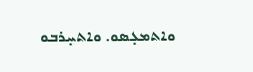ܘܐܬܡܥ̣ܣܘ. ܘܐܬܚ̣ܪܒܘ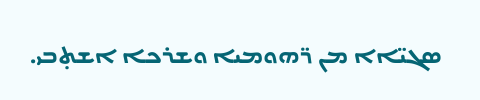ܣܓܝ̈ܐܐ ܡܢ ܪ̈ܗܘܡܝܐ ܘܫܪܟܐ ܐܫܬ̣ܒܝ.